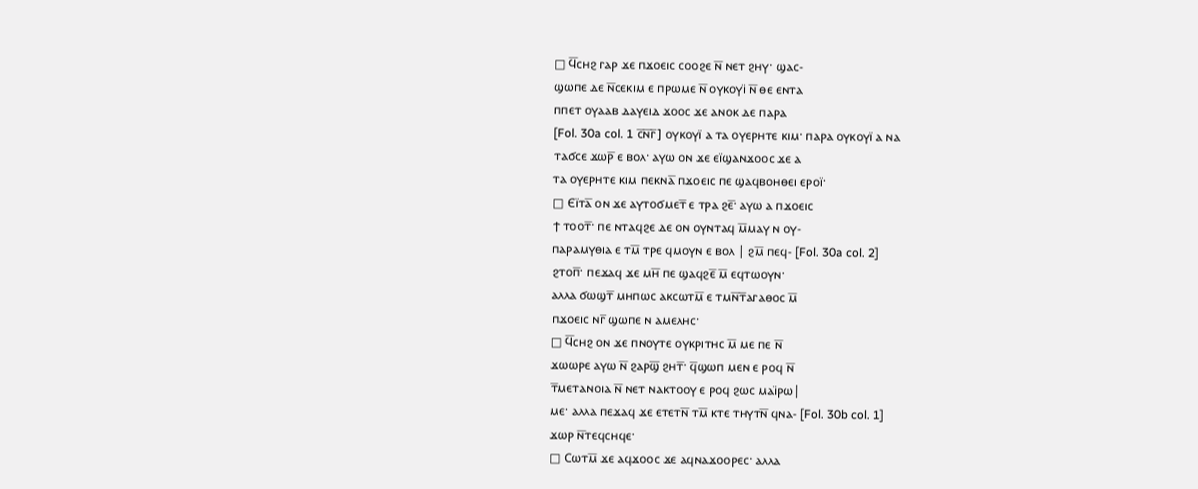□ Ϥ̅ⲥⲏϩ ⲅⲁⲣ ϫⲉ ⲡϫⲟⲉⲓⲥ ⲥⲟⲟϩⲉ ⲛ̅ ⲛⲉⲧ ϩⲏⲩ· ϣⲁⲥ‐
ϣⲱⲡⲉ ⲇⲉ ⲛ̅ⲥⲉⲕⲓⲙ ⲉ ⲡⲣⲱⲙⲉ ⲛ̅ ⲟⲩⲕⲟⲩⲓ̈ ⲛ̅ ⲑⲉ ⲉⲛⲧⲁ
ⲡⲡⲉⲧ ⲟⲩⲁⲁⲃ ⲇⲁⲩⲉⲓⲇ ϫⲟⲟⲥ ϫⲉ ⲁⲛⲟⲕ ⲇⲉ ⲡⲁⲣⲁ
[Fol. 30a col. 1 ⲥ̅ⲛ̅ⲅ̅] ⲟⲩⲕⲟⲩⲓ̈ ⲁ ⲧⲁ ⲟⲩⲉⲣⲏⲧⲉ ⲕⲓⲙ· ⲡⲁⲣⲁ ⲟⲩⲕⲟⲩⲓ̈ ⲁ ⲛⲁ
ⲧⲁϭⲥⲉ ϫⲱⲣ̅ ⲉ ⲃⲟⲗ· ⲁⲩⲱ ⲟⲛ ϫⲉ ⲉⲓ̈ϣⲁⲛϫⲟⲟⲥ ϫⲉ ⲁ
ⲧⲁ ⲟⲩⲉⲣⲏⲧⲉ ⲕⲓⲙ ⲡⲉⲕⲛⲁ̅ ⲡϫⲟⲉⲓⲥ ⲡⲉ ϣⲁϥⲃⲟⲏⲑⲉⲓ ⲉⲣⲟⲓ̈·
□ Ⲉⲓ̈ⲧⲁ̅ ⲟⲛ ϫⲉ ⲁⲩⲧⲟϭⲙⲉⲧ̅ ⲉ ⲧⲣⲁ ϩⲉ̅· ⲁⲩⲱ ⲁ ⲡϫⲟⲉⲓⲥ
ϯ ⲧⲟⲟⲧ̅· ⲡⲉ ⲛⲧⲁϥϩⲉ ⲇⲉ ⲟⲛ ⲟⲩⲛⲧⲁϥ ⲙ̅ⲙⲁⲩ ⲛ ⲟⲩ‐
ⲡⲁⲣⲁⲙⲩⲑⲓⲁ ⲉ ⲧⲙ̅ ⲧⲣⲉ ϥⲙⲟⲩⲛ ⲉ ⲃⲟⲗ | ϩⲙ̅ ⲡⲉϥ‐ [Fol. 30a col. 2]
ϩⲧⲟⲡ̅· ⲡⲉϫⲁϥ ϫⲉ ⲙⲏ̅ ⲡⲉ ϣⲁϥϩⲉ̅ ⲙ̅ ⲉϥⲧⲱⲟⲩⲛ·
ⲁⲗⲗⲁ ϭⲱϣⲧ̅ ⲙⲏⲡⲱⲥ ⲁⲕⲥⲱⲧⲙ̅ ⲉ ⲧⲙⲛ̅ⲧ̅ⲁⲅⲁⲑⲟⲥ ⲙ̅
ⲡϫⲟⲉⲓⲥ ⲛⲅ̅ ϣⲱⲡⲉ ⲛ ⲁⲙⲉⲗⲏⲥ·
□ Ϥ̅ⲥⲏϩ ⲟⲛ ϫⲉ ⲡⲛⲟⲩⲧⲉ ⲟⲩⲕⲣⲓⲧⲏⲥ ⲙ̅ ⲙⲉ ⲡⲉ ⲛ̅
ϫⲱⲱⲣⲉ ⲁⲩⲱ ⲛ̅ ϩⲁⲣϣ̅ ϩⲏⲧ̅· ϥ̅ϣⲱⲡ ⲙⲉⲛ ⲉ ⲣⲟϥ ⲛ̅
ⲧ̅ⲙⲉⲧⲁⲛⲟⲓⲁ ⲛ̅ ⲛⲉⲧ ⲛⲁⲕⲧⲟⲟⲩ ⲉ ⲣⲟϥ ϩⲱⲥ ⲙⲁⲓ̈ⲣⲱ|
ⲙⲉ· ⲁⲗⲗⲁ ⲡⲉϫⲁϥ ϫⲉ ⲉⲧⲉⲧⲛ̅ ⲧⲙ̅ ⲕⲧⲉ ⲧⲏⲩⲧⲛ̅ ϥⲛⲁ‐ [Fol. 30b col. 1]
ϫⲱⲣ ⲛ̅ⲧⲉϥⲥⲏϥⲉ·
□ Ⲥⲱⲧⲙ̅ ϫⲉ ⲁϥϫⲟⲟⲥ ϫⲉ ⲁϥⲛⲁϫⲟⲟⲣⲉⲥ· ⲁⲗⲗⲁ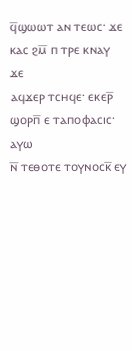ϥ̅ϣⲱⲱⲧ ⲁⲛ ⲧⲉⲱⲥ· ϫⲉ ⲕⲁⲥ ϩⲙ̅ ⲡ ⲧⲣⲉ ⲕⲛⲁⲩ ϫⲉ
ⲁϥϫⲉⲣ ⲧⲥⲏϥⲉ· ⲉⲕⲉⲣ̅ ϣⲟⲣⲡ̅ ⲉ ⲧⲁⲡⲟⲫⲁⲥⲓⲥ· ⲁⲩⲱ
ⲛ̅ ⲧⲉⲑⲟⲧⲉ ⲧⲟⲩⲛⲟⲥⲕ̅ ⲉⲩ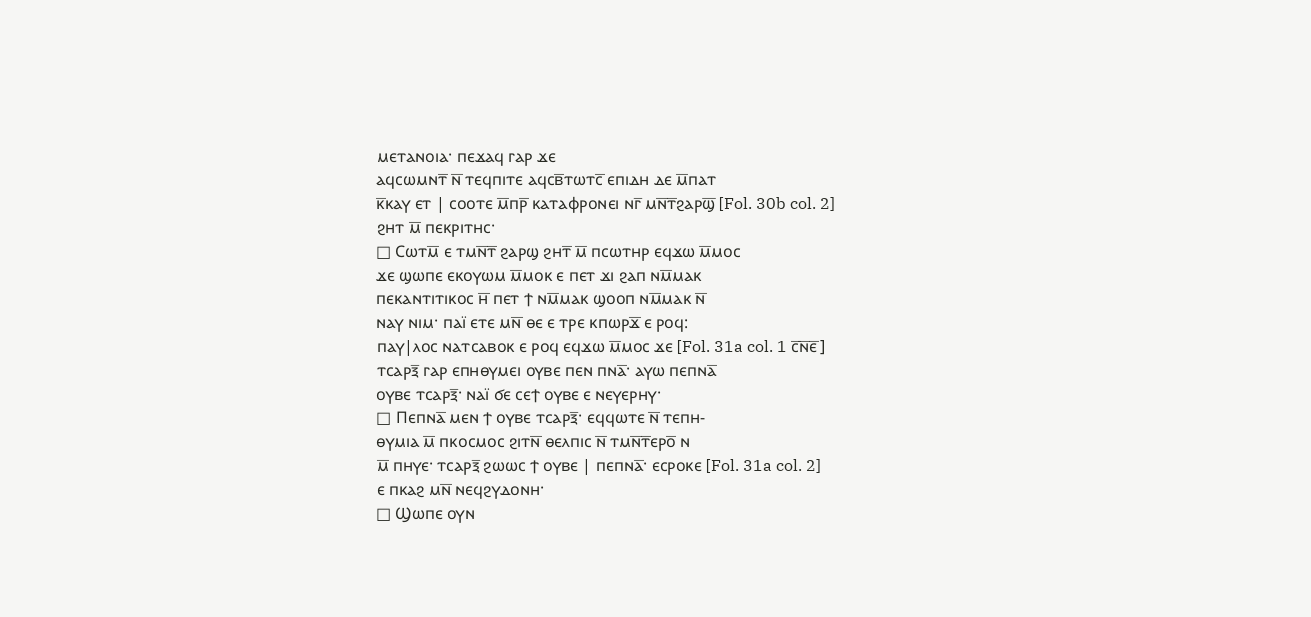ⲙⲉⲧⲁⲛⲟⲓⲁ· ⲡⲉϫⲁϥ ⲅⲁⲣ ϫⲉ
ⲁϥⲥⲱⲙⲛⲧ̅ ⲛ̅ ⲧⲉϥⲡⲓⲧⲉ ⲁϥⲥⲃ̅ⲧⲱⲧⲥ̅ ⲉⲡⲓⲇⲏ ⲇⲉ ⲙ̅ⲡⲁⲧ
ⲕ̅ⲕⲁⲩ ⲉⲧ | ⲥⲟⲟⲧⲉ ⲙ̅ⲡⲣ̅ ⲕⲁⲧⲁⲫⲣⲟⲛⲉⲓ ⲛⲅ̅ ⲙⲛ̅ⲧ̅ϩⲁⲣϣ̅ [Fol. 30b col. 2]
ϩⲏⲧ ⲙ̅ ⲡⲉⲕⲣⲓⲧⲏⲥ·
□ Ⲥⲱⲧⲙ̅ ⲉ ⲧⲙⲛ̅ⲧ̅ ϩⲁⲣϣ ϩⲏⲧ̅ ⲙ̅ ⲡⲥⲱⲧⲏⲣ ⲉϥϫⲱ ⲙ̅ⲙⲟⲥ
ϫⲉ ϣⲱⲡⲉ ⲉⲕⲟⲩⲱⲙ ⲙ̅ⲙⲟⲕ ⲉ ⲡⲉⲧ ϫⲓ ϩⲁⲡ ⲛⲙ̅ⲙⲁⲕ
ⲡⲉⲕⲁⲛⲧⲓⲧⲓⲕⲟⲥ ⲏ̅ ⲡⲉⲧ ϯ ⲛⲙ̅ⲙⲁⲕ ϣⲟⲟⲡ ⲛⲙ̅ⲙⲁⲕ ⲛ̅
ⲛⲁⲩ ⲛⲓⲙ· ⲡⲁⲓ̈ ⲉⲧⲉ ⲙⲛ̅ ⲑⲉ ⲉ ⲧⲣⲉ ⲕⲡⲱⲣϫ̅ ⲉ ⲣⲟϥ:
ⲡⲁⲩ|ⲗⲟⲥ ⲛⲁⲧⲥⲁⲃⲟⲕ ⲉ ⲣⲟϥ ⲉϥϫⲱ ⲙ̅ⲙⲟⲥ ϫⲉ [Fol. 31a col. 1 ⲥ̅ⲛ̅ⲉ̅]
ⲧⲥⲁⲣⲝ̅ ⲅⲁⲣ ⲉⲡⲏⲑⲩⲙⲉⲓ ⲟⲩⲃⲉ ⲡⲉⲛ ⲡⲛⲁ̅· ⲁⲩⲱ ⲡⲉⲡⲛⲁ̅
ⲟⲩⲃⲉ ⲧⲥⲁⲣⲝ̅· ⲛⲁⲓ̈ ϭⲉ ⲥⲉϯ ⲟⲩⲃⲉ ⲉ ⲛⲉⲩⲉⲣⲏⲩ·
□ Ⲡⲉⲡⲛⲁ̅ ⲙⲉⲛ ϯ ⲟⲩⲃⲉ ⲧⲥⲁⲣⲝ̅· ⲉϥϥⲱⲧⲉ ⲛ̅ ⲧⲉⲡⲏ‐
ⲑⲩⲙⲓⲁ ⲙ̅ ⲡⲕⲟⲥⲙⲟⲥ ϩⲓⲧⲛ̅ ⲑⲉⲗⲡⲓⲥ ⲛ̅ ⲧⲙⲛ̅ⲧ̅ⲉⲣⲟ̅ ⲛ
ⲙ̅ ⲡⲏⲩⲉ· ⲧⲥⲁⲣⲝ̅ ϩⲱⲱⲥ ϯ ⲟⲩⲃⲉ | ⲡⲉⲡⲛⲁ̅· ⲉⲥⲣⲟⲕⲉ [Fol. 31a col. 2]
ⲉ ⲡⲕⲁϩ ⲙⲛ̅ ⲛⲉϥϩⲩⲇⲟⲛⲏ·
□ Ϣⲱⲡⲉ ⲟⲩⲛ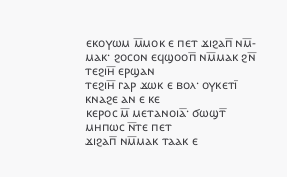ⲉⲕⲟⲩⲱⲙ ⲙ̅ⲙⲟⲕ ⲉ ⲡⲉⲧ ϫⲓϩⲁⲡ̅ ⲛⲙ̅‐
ⲙⲁⲕ· ϩⲟⲥⲟⲛ ⲉϥϣⲟⲟⲡ̅ ⲛⲙ̅ⲙⲁⲕ ϩⲛ̅ ⲧⲉϩⲓⲏ̅ ⲉⲣϣⲁⲛ
ⲧⲉϩⲓⲏ̅ ⲅⲁⲣ ϫⲱⲕ ⲉ ⲃⲟⲗ· ⲟⲩⲕⲉⲧⲓ̅ ⲕⲛⲁϩⲉ ⲁⲛ ⲉ ⲕⲉ
ⲕⲉⲣⲟⲥ ⲙ̅ ⲙⲉⲧⲁⲛⲟⲓⲁ̅· ϭⲱϣⲧ̅ ⲙⲏⲡⲱⲥ ⲛ̅ⲧⲉ ⲡⲉⲧ
ϫⲓϩⲁⲡ̅ ⲛⲙ̅ⲙⲁⲕ ⲧⲁⲁⲕ ⲉ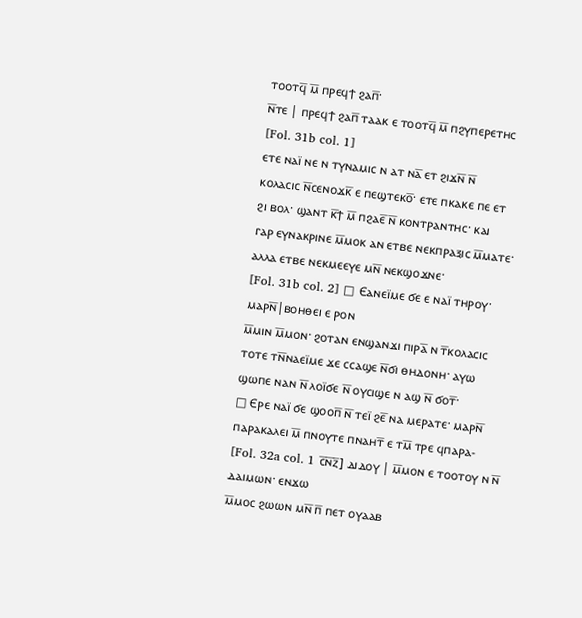ⲧⲟⲟⲧϥ̅ ⲙ̅ ⲡⲣⲉϥϯ ϩⲁⲡ̅·
ⲛ̅ⲧⲉ | ⲡⲣⲉϥϯ ϩⲁⲡ̅ ⲧⲁⲁⲕ ⲉ ⲧⲟⲟⲧϥ̅ ⲙ̅ ⲡϩⲩⲡⲉⲣⲉⲧⲏⲥ [Fol. 31b col. 1]
ⲉⲧⲉ ⲛⲁⲓ̈ ⲛⲉ ⲛ ⲧⲩⲛⲁⲙⲓⲥ ⲛ ⲁⲧ ⲛⲁ̅ ⲉⲧ ϩⲓϫⲛ̅ ⲛ̅
ⲕⲟⲗⲁⲥⲓⲥ ⲛ̅ⲥⲉⲛⲟϫⲕ̅ ⲉ ⲡⲉϣⲧⲉⲕⲟ̅· ⲉⲧⲉ ⲡⲕⲁⲕⲉ ⲡⲉ ⲉⲧ
ϩⲓ ⲃⲟⲗ· ϣⲁⲛⲧ ⲕ̅ϯ ⲙ̅ ⲡϩⲁⲉ̅ ⲛ̅ ⲕⲟⲛⲧⲣⲁⲛⲧⲏⲥ· ⲕⲁⲓ
ⲅⲁⲣ ⲉⲩⲛⲁⲕⲣⲓⲛⲉ ⲙ̅ⲙⲟⲕ ⲁⲛ ⲉⲧⲃⲉ ⲛⲉⲕⲡⲣⲁⲝⲓⲥ ⲙ̅ⲙⲁⲧⲉ·
ⲁⲗⲗⲁ ⲉⲧⲃⲉ ⲛⲉⲕⲙⲉⲉⲩⲉ ⲙⲛ̅ ⲛⲉⲕϣⲟϫⲛⲉ·
[Fol. 31b col. 2] □ Ⲉⲁⲛⲉⲓ̈ⲙⲉ ϭⲉ ⲉ ⲛⲁⲓ̈ ⲧⲏⲣⲟⲩ· ⲙⲁⲣⲛ̅|ⲃⲟⲏⲑⲉⲓ ⲉ ⲣⲟⲛ
ⲙ̅ⲙⲓⲛ ⲙ̅ⲙⲟⲛ· ϩⲟⲧⲁⲛ ⲉⲛϣⲁⲛϫⲓ ⲡⲓⲣⲁ̅ ⲛ ⲧ̅ⲕⲟⲗⲁⲥⲓⲥ
ⲧⲟⲧⲉ ⲧⲛ̅ⲛⲁⲉⲓ̈ⲙⲉ ϫⲉ ⲥⲥⲁϣⲉ ⲛ̅ϭⲓ ⲑⲏⲇⲟⲛⲏ· ⲁⲩⲱ
ϣⲱⲡⲉ ⲛⲁⲛ ⲛ̅ ⲗⲟⲓ̈ϭⲉ ⲛ̅ ⲟⲩⲥⲓϣⲉ ⲛ ⲁϣ ⲛ̅ ϭⲟⲧ̅·
□ Ⲉⲣⲉ ⲛⲁⲓ̈ ϭⲉ ϣⲟⲟⲡ̅ ⲛ̅ ⲧⲉⲓ̈ ϩⲉ̅ ⲛⲁ ⲙⲉⲣⲁⲧⲉ· ⲙⲁⲣⲛ̅
ⲡⲁⲣⲁⲕⲁⲗⲉⲓ ⲙ̅ ⲡⲛⲟⲩⲧⲉ ⲡⲛⲁⲏⲧ̅ ⲉ ⲧⲙ̅ ⲧⲣⲉ ϥⲡⲁⲣⲁ‐
[Fol. 32a col. 1 ⲥ̅ⲛ̅ⲍ̅] ⲇⲓⲇⲟⲩ | ⲙ̅ⲙⲟⲛ ⲉ ⲧⲟⲟⲧⲟⲩ ⲛ ⲛ̅ ⲇⲁⲓⲙⲱⲛ· ⲉⲛϫⲱ
ⲙ̅ⲙⲟⲥ ϩⲱⲱⲛ ⲙⲛ̅ ⲡ̅ ⲡⲉⲧ ⲟⲩⲁⲁⲃ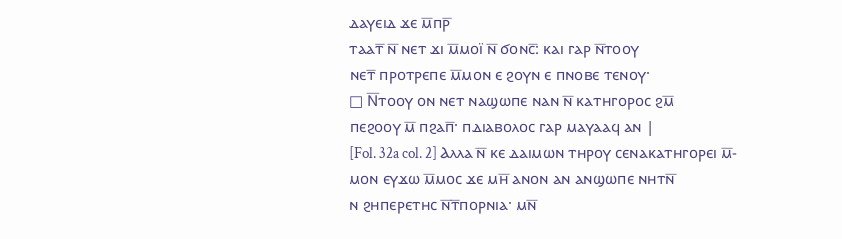ⲇⲁⲩⲉⲓⲇ ϫⲉ ⲙ̅ⲡⲣ̅
ⲧⲁⲁⲧ̅ ⲛ̅ ⲛⲉⲧ ϫⲓ ⲙ̅ⲙⲟⲓ̈ ⲛ̅ ϭⲟⲛⲥ̅: ⲕⲁⲓ ⲅⲁⲣ ⲛ̅ⲧⲟⲟⲩ
ⲛⲉⲧ̅ ⲡⲣⲟⲧⲣⲉⲡⲉ ⲙ̅ⲙⲟⲛ ⲉ ϩⲟⲩⲛ ⲉ ⲡⲛⲟⲃⲉ ⲧⲉⲛⲟⲩ·
□ Ⲛ̅ⲧⲟⲟⲩ ⲟⲛ ⲛⲉⲧ ⲛⲁϣⲱⲡⲉ ⲛⲁⲛ ⲛ̅ ⲕⲁⲧⲏⲅⲟⲣⲟⲥ ϩⲙ̅
ⲡⲉϩⲟⲟⲩ ⲙ̅ ⲡϩⲁⲡ̅· ⲡⲇⲓⲁⲃⲟⲗⲟⲥ ⲅⲁⲣ ⲙⲁⲩⲁⲁϥ ⲁⲛ |
[Fol. 32a col. 2] Ⲁⲗⲗⲁ ⲛ̅ ⲕⲉ ⲇⲁⲓⲙⲱⲛ ⲧⲏⲣⲟⲩ ⲥⲉⲛⲁⲕⲁⲧⲏⲅⲟⲣⲉⲓ ⲙ̅‐
ⲙⲟⲛ ⲉⲩϫⲱ ⲙ̅ⲙⲟⲥ ϫⲉ ⲙⲏ̅ ⲁⲛⲟⲛ ⲁⲛ ⲁⲛϣⲱⲡⲉ ⲛⲏⲧⲛ̅
ⲛ ϩⲏⲡⲉⲣⲉⲧⲏⲥ ⲛ̅ⲧ̅ⲡⲟⲣⲛⲓⲁ· ⲙⲛ̅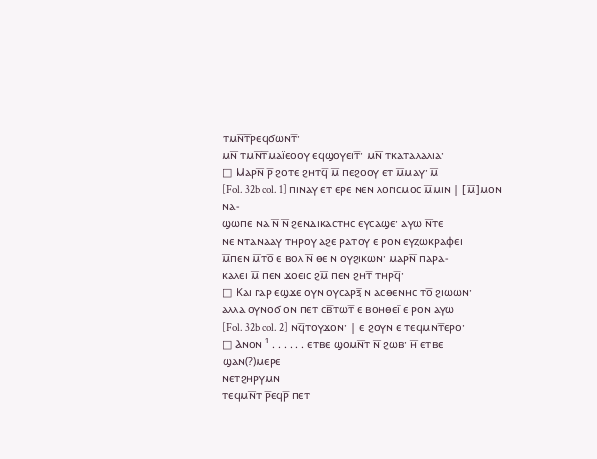ⲧⲙⲛ̅ⲧ̅ⲣⲉϥϭⲱⲛⲧ̅·
ⲙⲛ̅ ⲧⲙⲛ̅ⲧ̅ⲙⲁⲓ̈ⲉⲟⲟⲩ ⲉϥϣⲟⲩⲉⲓⲧ̅· ⲙⲛ̅ ⲧⲕⲁⲧⲁⲗⲁⲗⲓⲁ·
□ Ⲙⲁⲣⲛ̅ ⲣ̅ ϩⲟⲧⲉ ϩⲏⲧϥ̅ ⲙ̅ ⲡⲉϩⲟⲟⲩ ⲉⲧ ⲙ̅ⲙⲁⲩ· ⲙ̅
[Fol. 32b col. 1] ⲡⲓⲛⲁⲩ ⲉⲧ ⲉⲣⲉ ⲛⲉⲛ ⲗⲟⲅⲓⲥⲙⲟⲥ ⲙ̅ⲙⲓⲛ | [ⲙ̅]ⲙⲟⲛ ⲛⲁ‐
ϣⲱⲡⲉ ⲛⲁ ⲛ̅ ⲛ̅ ϩⲉⲛⲇⲓⲕⲁⲥⲧⲏⲥ ⲉⲩⲥⲁϣⲉ· ⲁⲩⲱ ⲛ̅ⲧⲉ
ⲛⲉ ⲛⲧⲁⲛⲁⲁⲩ ⲧⲏⲣⲟⲩ ⲁϩⲉ ⲣⲁⲧⲟⲩ ⲉ ⲣⲟⲛ ⲉⲩⲍⲱⲕⲣⲁⲫⲉⲓ
ⲙ̅ⲡⲉⲛ ⲙ̅ⲧⲟ̅ ⲉ ⲃⲟⲗ ⲛ̅ ⲑⲉ ⲛ ⲟⲩϩⲓⲕⲱⲛ· ⲙⲁⲣⲛ̅ ⲡⲁⲣⲁ‐
ⲕⲁⲗⲉⲓ ⲙ̅ ⲡⲉⲛ ϫⲟⲉⲓⲥ ϩⲙ̅ ⲡⲉⲛ ϩⲏⲧ̅ ⲧⲏⲣϥ̅·
□ Ⲕⲁⲓ ⲅⲁⲣ ⲉϣϫⲉ ⲟⲩⲛ ⲟⲩⲥⲁⲣⲝ̅ ⲛ ⲁⲥⲑⲉⲛⲏⲥ ⲧⲟ̅ ϩⲓⲱⲱⲛ·
ⲁⲗⲗⲁ ⲟⲩⲛⲟϭ ⲟⲛ ⲡⲉⲧ ⲥⲃ̅ⲧⲱⲧ̅ ⲉ ⲃⲟⲏⲑⲉⲓ̅ ⲉ ⲣⲟⲛ ⲁⲩⲱ
[Fol. 32b col. 2] ⲛϥ̅ⲧⲟⲩϫⲟⲛ· | ⲉ ϩⲟⲩⲛ ⲉ ⲧⲉϥⲙⲛⲧ̅ⲉⲣⲟ·
□ Ⲁⲛⲟⲛ ¹ . . . . . . ⲉⲧⲃⲉ ϣⲟⲙⲛ̅ⲧ ⲛ̅ ϩⲱⲃ· ⲏ̅ ⲉⲧⲃⲉ
ϣⲁⲛ(?)ⲙⲉⲣⲉ
ⲛⲉⲧϩⲏⲣⲩⲙⲛ
ⲧⲉϥⲙⲛ̅ⲧ ⲣ̅ⲉϥⲣ̅ ⲡⲉⲧ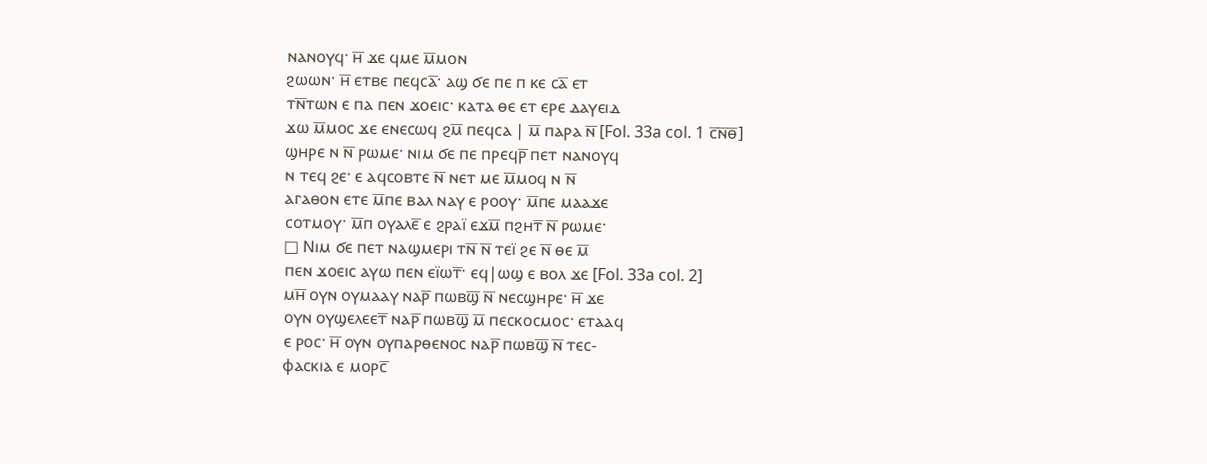ⲛⲁⲛⲟⲩϥ· ⲏ̅ ϫⲉ ϥⲙⲉ ⲙ̅ⲙⲟⲛ
ϩⲱⲱⲛ· ⲏ̅ ⲉⲧⲃⲉ ⲡⲉϥⲥⲁ̅· ⲁϣ ϭⲉ ⲡⲉ ⲡ ⲕⲉ ⲥⲁ̅ ⲉⲧ
ⲧⲛ̅ⲧⲱⲛ ⲉ ⲡⲁ ⲡⲉⲛ ϫⲟⲉⲓⲥ· ⲕⲁⲧⲁ ⲑⲉ ⲉⲧ ⲉⲣⲉ ⲇⲁⲩⲉⲓⲇ
ϫⲱ ⲙ̅ⲙⲟⲥ ϫⲉ ⲉⲛⲉⲥⲱϥ ϩⲙ̅ ⲡⲉϥⲥⲁ | ⲙ̅ ⲡⲁⲣⲁ ⲛ̅ [Fol. 33a col. 1 ⲥ̅ⲛ̅ⲑ̅]
ϣⲏⲣⲉ ⲛ ⲛ̅ ⲣⲱⲙⲉ· ⲛⲓⲙ ϭⲉ ⲡⲉ ⲡⲣⲉϥⲣ̅ ⲡⲉⲧ ⲛⲁⲛⲟⲩϥ
ⲛ ⲧⲉϥ ϩⲉ· ⲉ ⲁϥⲥⲟⲃⲧⲉ ⲛ̅ ⲛⲉⲧ ⲙⲉ ⲙ̅ⲙⲟϥ ⲛ ⲛ̅
ⲁⲅⲁⲑⲟⲛ ⲉⲧⲉ ⲙ̅ⲡⲉ ⲃⲁⲗ ⲛⲁⲩ ⲉ ⲣⲟⲟⲩ· ⲙ̅ⲡⲉ ⲙⲁⲁϫⲉ
ⲥⲟⲧⲙⲟⲩ· ⲙ̅ⲡ ⲟⲩⲁⲗⲉ̅ ⲉ ϩⲣⲁⲓ̈ ⲉϫⲙ̅ ⲡϩⲏⲧ̅ ⲛ̅ ⲣⲱⲙⲉ·
□ Ⲛⲓⲙ ϭⲉ ⲡⲉⲧ ⲛⲁϣⲙⲉⲣⲓ ⲧⲛ̅ ⲛ̅ ⲧⲉⲓ̈ ϩⲉ ⲛ̅ ⲑⲉ ⲙ̅
ⲡⲉⲛ ϫⲟⲉⲓⲥ ⲁⲩⲱ ⲡⲉⲛ ⲉⲓ̈ⲱⲧ̅· ⲉϥ|ⲱϣ ⲉ ⲃⲟⲗ ϫⲉ [Fol. 33a col. 2]
ⲙⲏ̅ ⲟⲩⲛ ⲟⲩⲙⲁⲁⲩ ⲛⲁⲣ̅ ⲡⲱⲃϣ̅ ⲛ̅ ⲛⲉⲥϣⲏⲣⲉ· ⲏ̅ ϫⲉ
ⲟⲩⲛ ⲟⲩϣⲉⲗⲉⲉⲧ̅ ⲛⲁⲣ̅ ⲡⲱⲃϣ̅ ⲙ̅ ⲡⲉⲥⲕⲟⲥⲙⲟⲥ· ⲉⲧⲁⲁϥ
ⲉ ⲣⲟⲥ· ⲏ̅ ⲟⲩⲛ ⲟⲩⲡⲁⲣⲑⲉⲛⲟⲥ ⲛⲁⲣ̅ ⲡⲱⲃϣ̅ ⲛ̅ ⲧⲉⲥ‐
ⲫⲁⲥⲕⲓⲁ ⲉ ⲙⲟⲣⲥ̅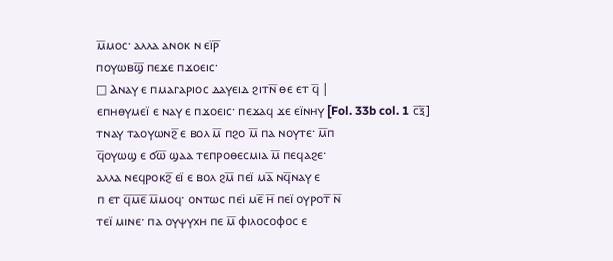ⲙ̅ⲙⲟⲥ· ⲁⲗⲗⲁ ⲁⲛⲟⲕ ⲛ ⲉⲓ̈ⲣ̅
ⲡⲟⲩⲱⲃϣ̅ ⲡⲉϫⲉ ⲡϫⲟⲉⲓⲥ·
□ Ⲁⲛⲁⲩ ⲉ ⲡⲙⲁⲅⲁⲣⲓⲟⲥ ⲇⲁⲩⲉⲓⲇ ϩⲓⲧⲛ̅ ⲑⲉ ⲉⲧ ϥ̅ |
ⲉⲡⲏⲑⲩⲙⲉⲓ̈ ⲉ ⲛⲁⲩ ⲉ ⲡϫⲟⲉⲓⲥ· ⲡⲉϫⲁϥ ϫⲉ ⲉⲓ̈ⲛⲏⲩ [Fol. 33b col. 1 ⲥ̅ⲝ̅]
ⲧⲛⲁⲩ ⲧⲁⲟⲩⲱⲛϩ̅ ⲉ ⲃⲟⲗ ⲙ̅ ⲡϩⲟ ⲙ̅ ⲡⲁ ⲛⲟⲩⲧⲉ· ⲙ̅ⲡ
ϥ̅ⲟⲩⲱϣ ⲉ ϭⲱ̅ ϣⲁⲁ ⲧⲉⲡⲣⲟⲑⲉⲥⲙⲓⲁ ⲙ̅ ⲡⲉϥⲁϩⲉ·
ⲁⲗⲗⲁ ⲛⲉϥⲣⲟⲕϩ̅ ⲉⲓ̈ ⲉ ⲃⲟⲗ ϩⲙ̅ ⲡⲉⲓ̈ ⲙⲁ̅ ⲛϥ̅ⲛⲁⲩ ⲉ
ⲡ ⲉⲧ ϥ̅ⲙ̅ⲉ̅ ⲙ̅ⲙⲟϥ· ⲟⲛⲧⲱⲥ ⲡⲉⲓ̈ ⲙⲉ̅ ⲏ̅ ⲡⲉⲓ̈ ⲟⲩⲣⲟⲧ̅ ⲛ̅
ⲧⲉⲓ̈ ⲙⲓⲛⲉ· ⲡⲁ ⲟⲩⲯⲩⲭⲏ ⲡⲉ ⲙ̅ ⲫⲓⲗⲟⲥⲟⲫⲟⲥ ⲉ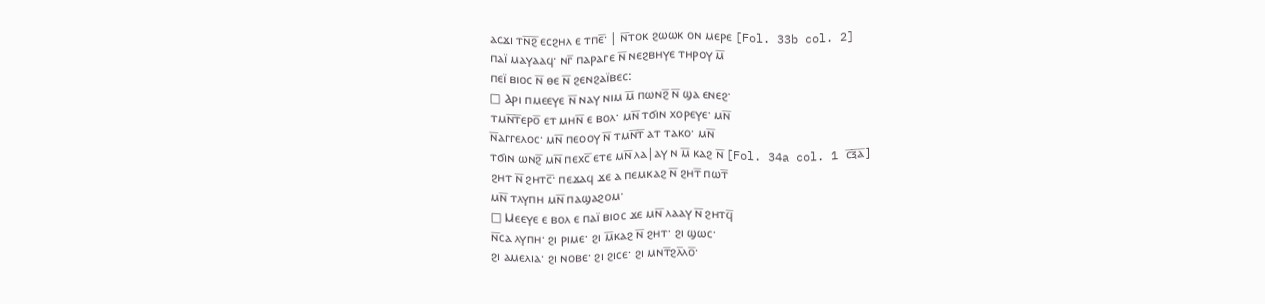ⲁⲥϫⲓ ⲧⲛ̅ϩ̅ ⲉⲥϩⲏⲗ ⲉ ⲧⲡⲉ̅· | ⲛ̅ⲧⲟⲕ ϩⲱⲱⲕ ⲟⲛ ⲙⲉⲣⲉ [Fol. 33b col. 2]
ⲡⲁⲓ̈ ⲙⲁⲩⲁⲁϥ· ⲛⲅ̅ ⲡⲁⲣⲁⲅⲉ ⲛ̅ ⲛⲉϩⲃⲏⲩⲉ ⲧⲏⲣⲟⲩ ⲙ̅
ⲡⲉⲓ̈ ⲃⲓⲟⲥ ⲛ̅ ⲑⲉ ⲛ̅ ϩⲉⲛϩⲁⲓ̈ⲃⲉⲥ:
□ Ⲁⲣⲓ ⲡⲙⲉⲉⲩⲉ ⲛ̅ ⲛⲁⲩ ⲛⲓⲙ ⲙ̅ ⲡⲱⲛϩ̅ ⲛ̅ ϣⲁ ⲉⲛⲉϩ·
ⲧⲙⲛ̅ⲧ̅ⲉⲣⲟ̅ ⲉⲧ ⲙⲏⲛ̅ ⲉ ⲃⲟⲗ· ⲙⲛ̅ ⲧϭⲓⲛ ⲭⲟⲣⲉⲩⲉ· ⲙⲛ̅
ⲛ̅ⲁⲅⲅⲉⲗⲟⲥ· ⲙⲛ̅ ⲡⲉⲟⲟⲩ ⲛ̅ ⲧⲙⲛ̅ⲧ̅ ⲁⲧ ⲧⲁⲕⲟ· ⲙⲛ̅
ⲧϭⲓⲛ ⲱⲛϩ̅ ⲙⲛ̅ ⲡⲉⲭⲥ̅ ⲉⲧⲉ ⲙⲛ̅ ⲗⲁ|ⲁⲩ ⲛ ⲙ̅ ⲕⲁϩ ⲛ̅ [Fol. 34a col. 1 ⲥ̅ⲝ̅ⲁ̅]
ϩⲏⲧ ⲛ̅ ϩⲏⲧⲥ̅· ⲡⲉϫⲁϥ ϫⲉ ⲁ ⲡⲉⲙⲕⲁϩ ⲛ̅ ϩⲏⲧ̅ ⲡⲱⲧ̅
ⲙⲛ̅ ⲧⲗⲩⲡⲏ ⲙⲛ̅ ⲡⲁϣⲁϩⲟⲙ·
□ Ⲙⲉⲉⲩⲉ ⲉ ⲃⲟⲗ ⲉ ⲡⲁⲓ̈ ⲃⲓⲟⲥ ϫⲉ ⲙⲛ̅ ⲗⲁⲁⲩ ⲛ̅ ϩⲏⲧϥ̅
ⲛ̅ⲥⲁ ⲗⲩⲡⲏ· ϩⲓ ⲣⲓⲙⲉ· ϩⲓ ⲙ̅ⲕⲁϩ ⲛ̅ ϩⲏⲧ· ϩⲓ ϣⲱⲥ·
ϩⲓ ⲁⲙⲉⲗⲓⲁ· ϩⲓ ⲛⲟⲃⲉ· ϩⲓ ϩⲓⲥⲉ· ϩⲓ ⲙⲛⲧ̅ϩⲗ̅ⲗⲟ̅·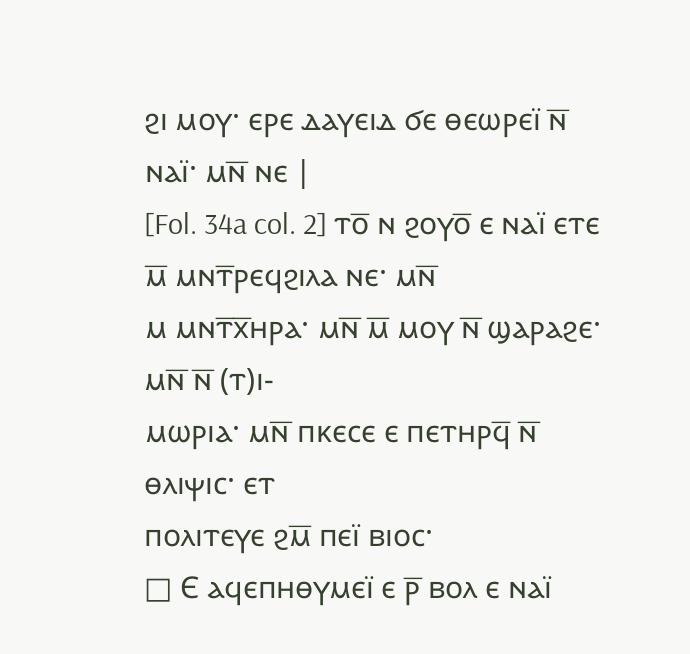ϩⲓ ⲙⲟⲩ· ⲉⲣⲉ ⲇⲁⲩⲉⲓⲇ ϭⲉ ⲑⲉⲱⲣⲉⲓ̈ ⲛ̅ ⲛⲁⲓ̈· ⲙⲛ̅ ⲛⲉ |
[Fol. 34a col. 2] ⲧⲟ̅ ⲛ ϩⲟⲩⲟ̅ ⲉ ⲛⲁⲓ̈ ⲉⲧⲉ ⲙ̅ ⲙⲛⲧ̅ⲣⲉϥϩⲓⲗⲁ ⲛⲉ· ⲙⲛ̅
ⲙ ⲙⲛⲧ̅ⲭ̅ⲏⲣⲁ· ⲙⲛ̅ ⲙ̅ ⲙⲟⲩ ⲛ̅ ϣⲁⲣⲁϩⲉ· ⲙⲛ̅ ⲛ̅ (ⲧ)ⲓ‐
ⲙⲱⲣⲓⲁ· ⲙⲛ̅ ⲡⲕⲉⲥⲉ ⲉ ⲡⲉⲧⲏⲣϥ̅ ⲛ̅ ⲑⲗⲓⲯⲓⲥ· ⲉⲧ
ⲡⲟⲗⲓⲧⲉⲩⲉ ϩⲙ̅ ⲡⲉⲓ̈ ⲃⲓⲟⲥ·
□ Ⲉ ⲁϥⲉⲡⲏⲑⲩⲙⲉⲓ̈ ⲉ ⲣ̅ ⲃⲟⲗ ⲉ ⲛⲁⲓ̈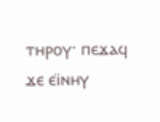ⲧⲏⲣⲟⲩ· ⲡⲉϫⲁϥ
ϫⲉ ⲉⲓ̈ⲛⲏⲩ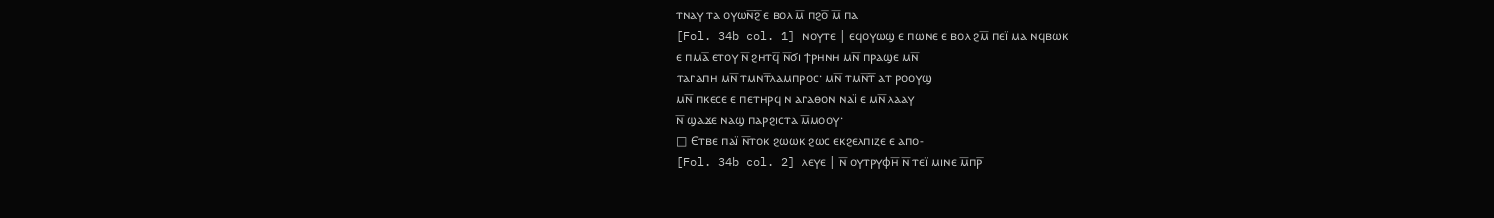ⲧⲛⲁⲩ ⲧⲁ ⲟⲩⲱⲛ̅ϩ̅ ⲉ ⲃⲟⲗ ⲙ̅ ⲡϩⲟ̅ ⲙ̅ ⲡⲁ
[Fol. 34b col. 1] ⲛⲟⲩⲧⲉ | ⲉϥⲟⲩⲱϣ ⲉ ⲡⲱⲛⲉ ⲉ ⲃⲟⲗ ϩⲙ̅ ⲡⲉⲓ̈ ⲙⲁ ⲛϥⲃⲱⲕ
ⲉ ⲡⲙⲁ̅ ⲉⲧⲟⲩ ⲛ̅ ϩⲏⲧϥ̅ ⲛ̅ϭⲓ ϯⲣⲏⲛⲏ ⲙⲛ̅ ⲡⲣⲁϣⲉ ⲙⲛ̅
ⲧⲁⲅⲁⲡⲏ ⲙⲛ̅ ⲧⲙⲛⲧ̅ⲗⲁⲙⲡⲣⲟⲥ· ⲙⲛ̅ ⲧⲙⲛ̅ⲧ̅ ⲁⲧ ⲣⲟⲟⲩϣ
ⲙⲛ̅ ⲡⲕⲉⲥⲉ ⲉ ⲡⲉⲧⲏⲣϥ ⲛ ⲁⲅⲁⲑⲟⲛ ⲛⲁⲓ̈ ⲉ ⲙⲛ̅ ⲗⲁⲁⲩ
ⲛ̅ ϣⲁϫⲉ ⲛⲁϣ ⲡⲁⲣϩⲓⲥⲧⲁ ⲙ̅ⲙⲟⲟⲩ·
□ Ⲉⲧⲃⲉ ⲡⲁⲓ̈ ⲛ̅ⲧⲟⲕ ϩⲱⲱⲕ ϩⲱⲥ ⲉⲕϩⲉⲗⲡⲓⲍⲉ ⲉ ⲁⲡⲟ‐
[Fol. 34b col. 2] ⲗⲉⲩⲉ | ⲛ̅ ⲟⲩⲧⲣⲩⲫⲏ̅ ⲛ̅ ⲧⲉⲓ̈ ⲙⲓⲛⲉ ⲙ̅ⲡⲣ̅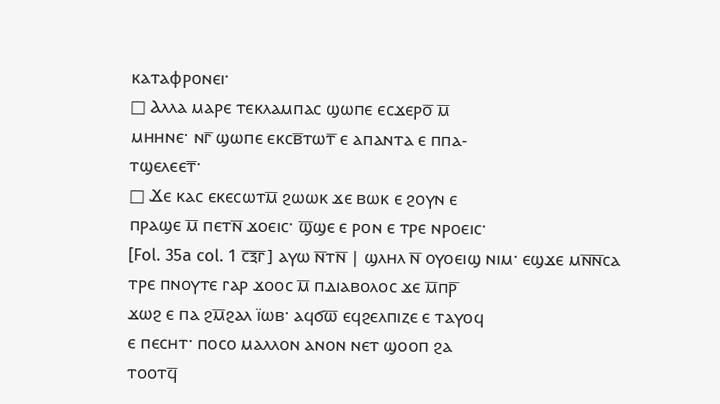ⲕⲁⲧⲁⲫⲣⲟⲛⲉⲓ·
□ Ⲁⲗⲗⲁ ⲙⲁⲣⲉ ⲧⲉⲕⲗⲁⲙⲡⲁⲥ ϣⲱⲡⲉ ⲉⲥϫⲉⲣⲟ̅ ⲙ̅
ⲙⲏⲏⲛⲉ· ⲛⲅ̅ ϣⲱⲡⲉ ⲉⲕⲥⲃ̅ⲧⲱⲧ̅ ⲉ ⲁⲡⲁⲛⲧⲁ ⲉ ⲡⲡⲁ‐
ⲧϣⲉⲗⲉⲉⲧ̅·
□ Ϫⲉ ⲕⲁⲥ ⲉⲕⲉⲥⲱⲧⲙ̅ ϩⲱⲱⲕ ϫⲉ ⲃⲱⲕ ⲉ ϩⲟⲩⲛ ⲉ
ⲡⲣⲁϣⲉ ⲙ̅ ⲡⲉⲧⲛ̅ ϫⲟⲉⲓⲥ· ϣ̅ϣⲉ ⲉ ⲣⲟⲛ ⲉ ⲧⲣⲉ ⲛⲣⲟⲉⲓⲥ·
[Fol. 35a col. 1 ⲥ̅ⲝ̅ⲅ̅] ⲁⲩⲱ ⲛ̅ⲧⲛ̅ | ϣⲗⲏⲗ ⲛ̅ ⲟⲩⲟⲉⲓϣ ⲛⲓⲙ· ⲉϣϫⲉ ⲙⲛ̅ⲛ̅ⲥⲁ
ⲧⲣⲉ ⲡⲛⲟⲩⲧⲉ ⲅⲁⲣ ϫⲟⲟⲥ ⲙ̅ ⲡⲇⲓⲁⲃⲟⲗⲟⲥ ϫⲉ ⲙ̅ⲡⲣ̅
ϫⲱϩ ⲉ ⲡⲁ ϩⲙ̅ϩⲁⲗ ⲓ̈ⲱⲃ· ⲁϥϭⲱ̅ ⲉϥϩⲉⲗⲡⲓⲍⲉ ⲉ ⲧⲁⲩⲟϥ
ⲉ ⲡⲉⲥⲏⲧ· ⲡⲟⲥⲟ ⲙⲁⲗⲗⲟⲛ ⲁⲛⲟⲛ ⲛⲉⲧ ϣⲟⲟⲡ ϩⲁ
ⲧⲟⲟⲧϥ̅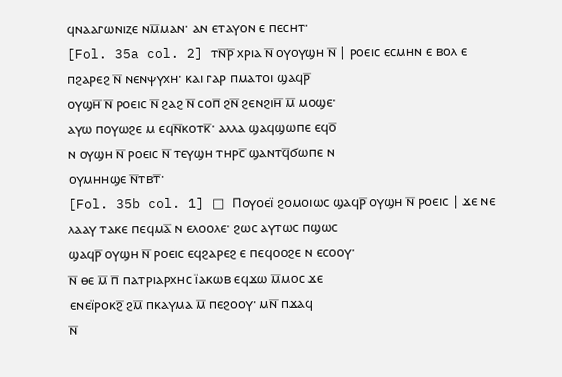ϥⲛⲁⲁⲅⲱⲛⲓⲍⲉ ⲛⲙ̅ⲙⲁⲛ· ⲁⲛ ⲉⲧⲁⲩⲟⲛ ⲉ ⲡⲉⲥⲏⲧ·
[Fol. 35a col. 2] ⲧⲛ̅ⲣ̅ ⲭⲣⲓⲁ ⲛ̅ ⲟⲩⲟⲩϣⲏ ⲛ̅ | ⲣⲟⲉⲓⲥ ⲉⲥⲙⲏⲛ ⲉ ⲃⲟⲗ ⲉ
ⲡϩⲁⲣⲉϩ ⲛ̅ ⲛⲉⲛⲯⲩⲭⲏ· ⲕⲁⲓ ⲅⲁⲣ ⲡⲙⲁⲧⲟⲓ ϣⲁϥⲣ̅
ⲟⲩϣⲏ̅ ⲛ̅ ⲣⲟⲉⲓⲥ ⲛ̅ ϩⲁϩ ⲛ̅ ⲥⲟⲡ̅ ϩⲛ̅ ϩⲉⲛϩⲓⲏ̅ ⲙ̅ ⲙⲟϣⲉ·
ⲁⲩⲱ ⲡⲟⲩⲱϩⲉ ⲙ ⲉϥⲛ̅ⲕⲟⲧⲕ̅· ⲁⲗⲗⲁ ϣⲁϥϣⲱⲡⲉ ⲉϥⲟ̅
ⲛ ⲟⲩϣⲏ ⲛ̅ ⲣⲟⲉⲓⲥ ⲛ̅ ⲧⲉⲩϣⲏ ⲧⲏⲣⲥ̅ ϣⲁⲛⲧϥ̅ϭⲱⲡⲉ ⲛ
ⲟⲩⲙⲏⲏϣⲉ ⲛ̅ⲧⲃⲧ̅·
[Fol. 35b col. 1] □ Ⲡⲟⲩⲟⲉⲓ̈ ϩⲟⲙⲟⲓⲱⲥ ϣⲁϥⲣ̅ ⲟⲩϣⲏ ⲛ̅ ⲣⲟⲉⲓⲥ | ϫⲉ ⲛⲉ
ⲗⲁⲁⲩ ⲧⲁⲕⲉ ⲡⲉϥⲙⲁ̅ ⲛ ⲉⲗⲟⲟⲗⲉ· ϩⲱⲥ ⲁⲩⲧⲱⲥ ⲡϣⲱⲥ
ϣⲁϥⲣ̅ ⲟⲩϣⲏ ⲛ̅ ⲣⲟⲉⲓⲥ ⲉϥϩⲁⲣⲉϩ ⲉ ⲡⲉϥⲟⲟϩⲉ ⲛ ⲉⲥⲟⲟⲩ·
ⲛ̅ ⲑⲉ ⲙ̅ ⲡ̅ ⲡⲁⲧⲣⲓⲁⲣⲭⲏⲥ ⲓ̈ⲁⲕⲱⲃ ⲉϥϫⲱ ⲙ̅ⲙⲟⲥ ϫⲉ
ⲉⲛⲉⲓ̈ⲣⲟⲕϩ̅ ϩⲙ̅ ⲡⲕⲁⲩⲙⲁ ⲙ̅ ⲡⲉϩⲟⲟⲩ· ⲙⲛ̅ ⲡϫⲁϥ
ⲛ̅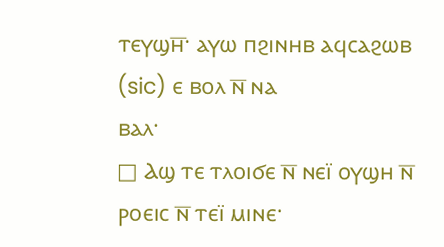ⲧⲉⲩϣⲏ̅· ⲁⲩⲱ ⲡϩⲓⲛⲏⲃ ⲁϥⲥⲁϩⲱⲃ (sic) ⲉ ⲃⲟⲗ ⲛ̅ ⲛⲁ
ⲃⲁⲗ·
□ Ⲁϣ ⲧⲉ ⲧⲗⲟⲓϭⲉ ⲛ̅ ⲛⲉⲓ̈ ⲟⲩϣⲏ ⲛ̅ ⲣⲟⲉⲓⲥ ⲛ̅ ⲧⲉⲓ̈ ⲙⲓⲛⲉ·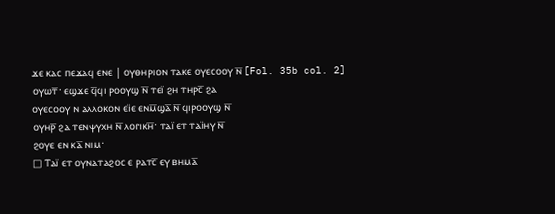ϫⲉ ⲕⲁⲥ ⲡⲉϫⲁϥ ⲉⲛⲉ | ⲟⲩⲑⲏⲣⲓⲟⲛ ⲧⲁⲕⲉ ⲟⲩⲉⲥⲟⲟⲩ ⲛ̅ [Fol. 35b col. 2]
ⲟⲩⲱⲧ̅· ⲉϣϫⲉ ϥ̅ϥⲓ ⲣⲟⲟⲩϣ ⲛ̅ ⲧⲉⲓ̈ ϩⲏ ⲧⲏⲣⲥ̅ ϩⲁ
ⲟⲩⲉⲥⲟⲟⲩ ⲛ ⲁⲗⲗⲟⲕⲟⲛ ⲉⲓ̈ⲉ ⲉⲛⲙ̅ϣⲁ̅ ⲛ̅ ϥⲓⲣⲟⲟⲩϣ ⲛ̅
ⲟⲩⲏⲣ̅ ϩⲁ ⲧⲉⲛⲯⲩⲭⲏ ⲛ̅ ⲗⲟⲅⲓⲕⲏ̅· ⲧⲁⲓ̈ ⲉⲧ ⲧⲁⲓ̈ⲏⲩ ⲛ̅
ϩⲟⲩⲉ ⲉⲛ ⲕⲁ̅ ⲛⲓⲙ·
□ Ⲧⲁⲓ̈ ⲉⲧ ⲟⲩⲛⲁⲧⲁϩⲟⲥ ⲉ ⲣⲁⲧⲥ̅ ⲉⲩ ⲃⲏⲙⲁ̅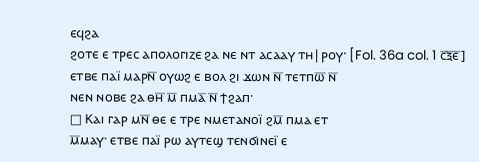ⲉϥϩⲁ
ϩⲟⲧⲉ ⲉ ⲧⲣⲉⲥ ⲁⲡⲟⲗⲟⲅⲓⲍⲉ ϩⲁ ⲛⲉ ⲛⲧ ⲁⲥⲁⲁⲩ ⲧⲏ|ⲣⲟⲩ· [Fol. 36a col. 1 ⲥ̅ⲝ̅ⲉ̅]
ⲉⲧⲃⲉ ⲡⲁⲓ̈ ⲙⲁⲣⲛ̅ ⲟⲩⲱϩ ⲉ ⲃⲟⲗ ϩⲓ ϫⲱⲛ ⲛ̅ ⲧⲉⲧⲡⲱ̅ ⲛ̅
ⲛⲉⲛ ⲛⲟⲃⲉ ϩⲁ ⲑⲏ̅ ⲙ̅ ⲡⲙⲁ̅ ⲛ̅ ϯϩⲁⲡ·
□ Ⲕⲁⲓ ⲅⲁⲣ ⲙⲛ̅ ⲑⲉ ⲉ ⲧⲣⲉ ⲛⲙⲉⲧⲁⲛⲟⲓ̈ ϩⲙ̅ ⲡⲙⲁ ⲉⲧ
ⲙ̅ⲙⲁⲩ· ⲉⲧⲃⲉ ⲡⲁⲓ̈ ⲣⲱ ⲁⲩⲧⲉϣ ⲧⲉⲛϭⲓⲛⲉⲓ̈ ⲉ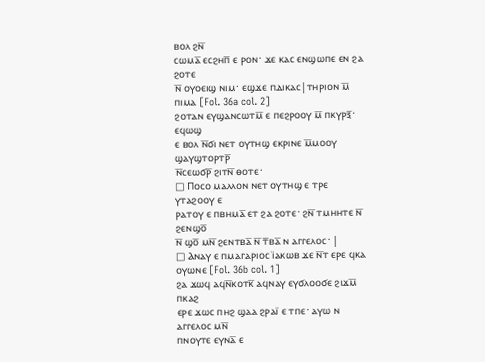ⲃⲟⲗ ϩⲛ̅
ⲥⲱⲙⲁ̅ ⲉⲥϩⲏⲡ̅ ⲉ ⲣⲟⲛ· ϫⲉ ⲕⲁⲥ ⲉⲛϣⲱⲡⲉ ⲉⲛ ϩⲁ ϩⲟⲧⲉ
ⲛ̅ ⲟⲩⲟⲉⲓϣ ⲛⲓⲙ· ⲉϣϫⲉ ⲡⲇⲓⲕⲁⲥ|ⲧⲏⲣⲓⲟⲛ ⲙ̅ ⲡⲓⲙⲁ [Fol. 36a col. 2]
ϩⲟⲧⲁⲛ ⲉⲩϣⲁⲛⲥⲱⲧⲙ̅ ⲉ ⲡⲉϩⲣⲟⲟⲩ ⲙ̅ ⲡⲕⲩⲣⲝ̅· ⲉϥⲱϣ
ⲉ ⲃⲟⲗ ⲛ̅ϭⲓ ⲛⲉⲧ ⲟⲩⲧⲏϣ ⲉⲕⲣⲓⲛⲉ ⲙ̅ⲙⲟⲟⲩ ϣⲁⲩϣⲧⲟⲣⲧⲣ̅
ⲛ̅ⲥⲉⲱϭⲣ̅ ϩⲓⲧⲛ̅ ⲑⲟⲧⲉ·
□ Ⲡⲟⲥⲟ ⲙⲁⲗⲗⲟⲛ ⲛⲉⲧ ⲟⲩⲧⲏϣ ⲉ ⲧⲣⲉ ⲩⲧⲁϩⲟⲟⲩ ⲉ
ⲣⲁⲧⲟⲩ ⲉ ⲡⲃⲏⲙⲁ̅ ⲉⲧ ϩⲁ ϩⲟⲧⲉ· ϩⲛ̅ ⲧⲙⲏⲏⲧⲉ ⲛ̅ ϩⲉⲛϣⲟ̅
ⲛ̅ ϣⲟ̅ ⲙⲛ̅ ϩⲉⲛⲧⲃⲁ̅ ⲛ̅ ⲧ̅ⲃⲁ̅ ⲛ ⲁⲅⲅⲉⲗⲟⲥ· |
□ Ⲁⲛⲁⲩ ⲉ ⲡⲙⲁⲅⲁⲣⲓⲟⲥ ⲓ̈ⲁⲕⲱⲃ ϫⲉ ⲛ̅ⲧ ⲉⲣⲉ ϥⲕⲁ ⲟⲩⲱⲛⲉ [Fol. 36b col. 1]
ϩⲁ ϫⲱϥ ⲁϥⲛ̅ⲕⲟⲧⲕ̅ ⲁϥⲛⲁⲩ ⲉⲩϭⲗⲟⲟϭⲉ ϩⲓϫⲙ̅ ⲡⲕⲁϩ
ⲉⲣⲉ ϫⲱⲥ ⲡⲏϩ ϣⲁⲁ ϩⲣⲁⲓ̈ ⲉ ⲧⲡⲉ· ⲁⲩⲱ ⲛ ⲁⲅⲅⲉⲗⲟⲥ ⲙⲛ̅
ⲡⲛⲟⲩⲧⲉ ⲉⲩⲛⲁ̅ ⲉ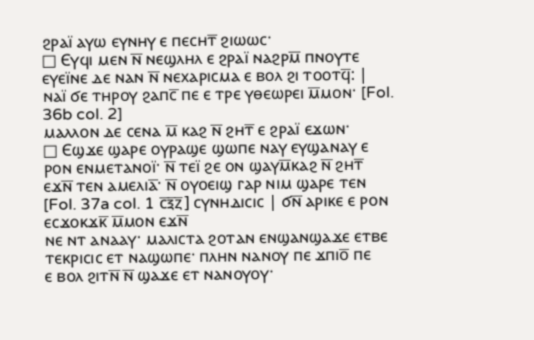ϩⲣⲁⲓ̈ ⲁⲩⲱ ⲉⲩⲛⲏⲩ ⲉ ⲡⲉⲥⲏⲧ̅ ϩⲓⲱⲱⲥ·
□ Ⲉⲩϥⲓ ⲙⲉⲛ ⲛ̅ ⲛⲉϣⲗⲏⲗ ⲉ ϩⲣⲁⲓ̈ ⲛⲁϩⲣⲙ̅ ⲡⲛⲟⲩⲧⲉ
ⲉⲩⲉⲓ̈ⲛⲉ ⲇⲉ ⲛⲁⲛ ⲛ̅ ⲛⲉⲭⲁⲣⲓⲥⲙⲁ ⲉ ⲃⲟⲗ ϩⲓ ⲧⲟⲟⲧϥ̅: |
ⲛⲁⲓ̈ ϭⲉ ⲧⲏⲣⲟⲩ ϩⲁⲡⲥ̅ ⲡⲉ ⲉ ⲧⲣⲉ ⲩⲑⲉⲱⲣⲉⲓ ⲙ̅ⲙⲟⲛ· [Fol. 36b col. 2]
ⲙⲁⲗⲗⲟⲛ ⲇⲉ ⲥⲉⲛⲁ ⲙ̅ ⲕⲁϩ ⲛ̅ ϩⲏⲧ̅ ⲉ ϩⲣⲁⲓ̈ ⲉϫⲱⲛ·
□ Ⲉϣϫⲉ ϣⲁⲣⲉ ⲟⲩⲣⲁϣⲉ ϣⲱⲡⲉ ⲛⲁⲩ ⲉⲩϣⲁⲛⲁⲩ ⲉ
ⲣⲟⲛ ⲉⲛⲙⲉⲧⲁⲛⲟⲓ̈· ⲛ̅ ⲧⲉⲓ̈ ϩⲉ ⲟⲛ ϣⲁⲩⲙ̅ⲕⲁϩ ⲛ̅ ϩⲏⲧ̅
ⲉϫⲛ̅ ⲧⲉⲛ ⲁⲙⲉⲗⲓⲁ̅· ⲛ̅ ⲟⲩⲟⲉⲓϣ ⲅⲁⲣ ⲛⲓⲙ ϣⲁⲣⲉ ⲧⲉⲛ
[Fol. 37a col. 1 ⲥ̅ⲝ̅ⲍ̅] ⲥⲩⲛⲏⲇⲓⲥⲓⲥ | ϭⲛ̅ ⲁⲣⲓⲕⲉ ⲉ ⲣⲟⲛ ⲉⲥϫⲟⲕϫⲕ̅ ⲙ̅ⲙⲟⲛ ⲉϫⲛ̅
ⲛⲉ ⲛⲧ ⲁⲛⲁⲁⲩ· ⲙⲁⲗⲓⲥⲧⲁ ϩⲟⲧⲁⲛ ⲉⲛϣⲁⲛϣⲁϫⲉ ⲉⲧⲃⲉ
ⲧⲉⲕⲣⲓⲥⲓⲥ ⲉⲧ ⲛⲁϣⲱⲡⲉ· ⲡⲗⲏⲛ ⲛⲁⲛⲟⲩ ⲡⲉ ϫⲡⲓⲟ̅ ⲡⲉ
ⲉ ⲃⲟⲗ ϩⲓⲧⲛ̅ ⲛ̅ ϣⲁϫⲉ ⲉⲧ ⲛⲁⲛⲟⲩⲟⲩ·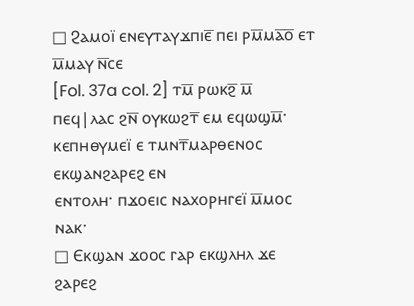□ Ϩⲁⲙⲟⲓ̈ ⲉⲛⲉⲩⲧⲁⲩϫⲡⲓⲉ̅ ⲡⲉⲓ ⲣⲙ̅ⲙⲁ̅ⲟ̅ ⲉⲧ ⲙ̅ⲙⲁⲩ ⲛ̅ⲥⲉ
[Fol. 37a col. 2] ⲧⲙ̅ ⲣⲱⲕϩ̅ ⲙ̅ ⲡⲉϥ|ⲗⲁⲥ ϩⲛ̅ ⲟⲩⲕⲱϩⲧ̅ ⲉⲙ ⲉϥⲱϣⲙ̅·
ⲕⲉⲡⲏⲑⲩⲙⲉⲓ̈ ⲉ ⲧⲙⲛⲧ̅ⲙⲁⲣⲑⲉⲛⲟⲥ ⲉⲕϣⲁⲛϩⲁⲣⲉϩ ⲉⲛ
ⲉⲛⲧⲟⲗⲏ· ⲡϫⲟⲉⲓⲥ ⲛⲁⲭⲟⲣⲏⲅⲉⲓ̈ ⲙ̅ⲙⲟⲥ ⲛⲁⲕ·
□ Ⲉⲕϣⲁⲛ ϫⲟⲟⲥ ⲅⲁⲣ ⲉⲕϣⲗⲏⲗ ϫⲉ ϩⲁⲣⲉϩ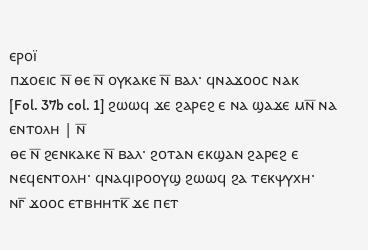ⲉⲣⲟⲓ̈
ⲡϫⲟⲉⲓⲥ ⲛ̅ ⲑⲉ ⲛ̅ ⲟⲩⲕⲁⲕⲉ ⲛ̅ ⲃⲁⲗ· ϥⲛⲁϫⲟⲟⲥ ⲛⲁⲕ
[Fol. 37b col. 1] ϩⲱⲱϥ ϫⲉ ϩⲁⲣⲉϩ ⲉ ⲛⲁ ϣⲁϫⲉ ⲙⲛ̅ ⲛⲁ ⲉⲛⲧⲟⲗⲏ | ⲛ̅
ⲑⲉ ⲛ̅ ϩⲉⲛⲕⲁⲕⲉ ⲛ̅ ⲃⲁⲗ· ϩⲟⲧⲁⲛ ⲉⲕϣⲁⲛ ϩⲁⲣⲉϩ ⲉ
ⲛⲉϥⲉⲛⲧⲟⲗⲏ· ϥⲛⲁϥⲓⲣⲟⲟⲩϣ ϩⲱⲱϥ ϩⲁ ⲧⲉⲕⲯⲩⲭⲏ·
ⲛⲅ̅ ϫⲟⲟⲥ ⲉⲧⲃⲏⲏⲧⲕ̅ ϫⲉ ⲡⲉⲧ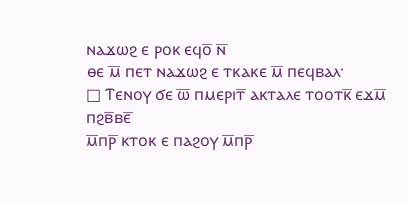ⲛⲁϫⲱϩ ⲉ ⲣⲟⲕ ⲉϥⲟ̅ ⲛ̅
ⲑⲉ ⲙ̅ ⲡⲉⲧ ⲛⲁϫⲱϩ ⲉ ⲧⲕⲁⲕⲉ ⲙ̅ ⲡⲉϥⲃⲁⲗ·
□ Ⲧⲉⲛⲟⲩ ϭⲉ ⲱ̅ ⲡⲙⲉⲣⲓⲧ̅ ⲁⲕⲧⲁⲗⲉ ⲧⲟⲟⲧⲕ̅ ⲉϫⲙ̅ ⲡϩⲃ̅ⲃⲉ̅
ⲙ̅ⲡⲣ̅ ⲕⲧⲟⲕ ⲉ ⲡⲁϩⲟⲩ ⲙ̅ⲡⲣ̅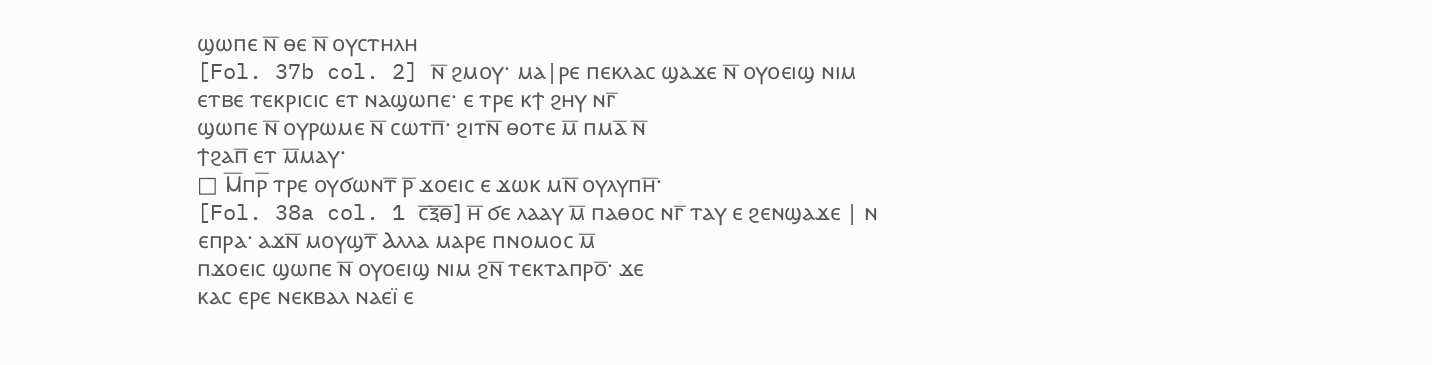ϣⲱⲡⲉ ⲛ̅ ⲑⲉ ⲛ̅ ⲟⲩⲥⲧⲏⲗⲏ
[Fol. 37b col. 2] ⲛ̅ ϩⲙⲟⲩ· ⲙⲁ|ⲣⲉ ⲡⲉⲕⲗⲁⲥ ϣⲁϫⲉ ⲛ̅ ⲟⲩⲟⲉⲓϣ ⲛⲓⲙ
ⲉⲧⲃⲉ ⲧⲉⲕⲣⲓⲥⲓⲥ ⲉⲧ ⲛⲁϣⲱⲡⲉ· ⲉ ⲧⲣⲉ ⲕϯ ϩⲏⲩ ⲛⲅ̅
ϣⲱⲡⲉ ⲛ̅ ⲟⲩⲣⲱⲙⲉ ⲛ̅ ⲥⲱⲧⲡ̅· ϩⲓⲧⲛ̅ ⲑⲟⲧⲉ ⲙ̅ ⲡⲙⲁ̅ ⲛ̅
ϯϩⲁⲡ̅ ⲉⲧ ⲙ̅ⲙⲁⲩ·
□ Ⲙ̅ⲡⲣ̅ ⲧⲣⲉ ⲟⲩϭⲱⲛⲧ̅ ⲣ̅ ϫⲟⲉⲓⲥ ⲉ ϫⲱⲕ ⲙⲛ̅ ⲟⲩⲗⲩⲡⲏ̅·
[Fol. 38a col. 1 ⲥ̅ⲝ̅ⲑ̅] ⲏ̅ ϭⲉ ⲗⲁⲁⲩ ⲙ̅ ⲡⲁⲑⲟⲥ ⲛⲅ̅ ⲧⲁⲩ ⲉ ϩⲉⲛϣⲁϫⲉ | ⲛ
ⲉⲡⲣⲁ· ⲁϫⲛ̅ ⲙⲟⲩϣⲧ̅ Ⲁⲗⲗⲁ ⲙⲁⲣⲉ ⲡⲛⲟⲙⲟⲥ ⲙ̅
ⲡϫⲟⲉⲓⲥ ϣⲱⲡⲉ ⲛ̅ ⲟⲩⲟⲉⲓϣ ⲛⲓⲙ ϩⲛ̅ ⲧⲉⲕⲧⲁⲡⲣⲟ̅· ϫⲉ
ⲕⲁⲥ ⲉⲣⲉ ⲛⲉⲕⲃⲁⲗ ⲛⲁⲉⲓ̈ ⲉ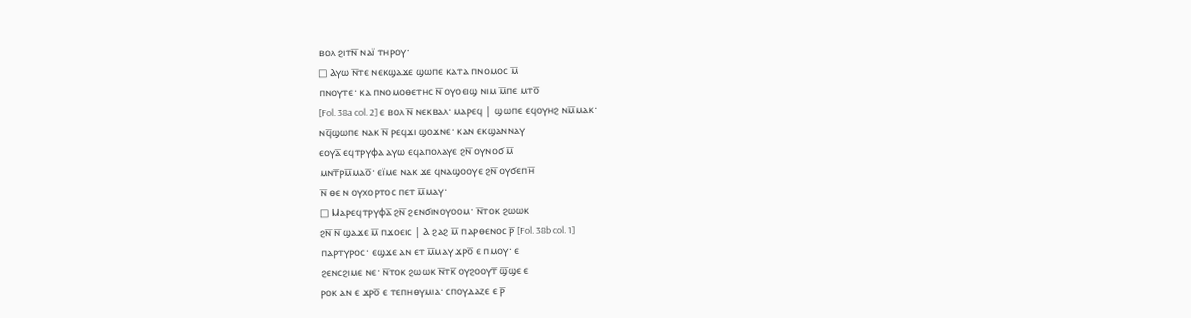ⲃⲟⲗ ϩⲓⲧⲛ̅ ⲛⲁⲓ̈ ⲧⲏⲣⲟⲩ·
□ Ⲁⲩⲱ ⲛ̅ⲧⲉ ⲛⲉⲕϣⲁϫⲉ ϣⲱⲡⲉ ⲕⲁⲧⲁ ⲡⲛⲟⲙⲟⲥ ⲙ̅
ⲡⲛⲟⲩⲧⲉ· ⲕⲁ ⲡⲛⲟⲙⲟⲑⲉⲧⲏⲥ ⲛ̅ ⲟⲩⲟⲉⲓϣ ⲛⲓⲙ ⲙ̅ⲡⲉ ⲙⲧⲟ̅
[Fol. 38a col. 2] ⲉ ⲃⲟⲗ ⲛ̅ ⲛⲉⲕⲃⲁⲗ· ⲙⲁⲣⲉϥ | ϣⲱⲡⲉ ⲉϥⲟⲩⲏϩ ⲛⲙ̅ⲙⲁⲕ·
ⲛϥ̅ϣⲱⲡⲉ ⲛⲁⲕ ⲛ̅ ⲣⲉϥϫⲓ ϣⲟϫⲛⲉ· ⲕⲁⲛ ⲉⲕϣⲁⲛⲛⲁⲩ
ⲉⲟⲩⲁ̅ ⲉϥⲧⲣⲩⲫⲁ ⲁⲩⲱ ⲉϥⲁⲡⲟⲗⲁⲩⲉ ϩⲛ̅ ⲟⲩⲛⲟϭ ⲙ̅
ⲙⲛⲧ̅ⲣⲙ̅ⲙⲁⲟ̅· ⲉⲓ̈ⲙⲉ ⲛⲁⲕ ϫⲉ ϥⲛⲁϣⲟⲟⲩⲉ ϩⲛ̅ ⲟⲩϭⲉⲡⲏ̅
ⲛ̅ ⲑⲉ ⲛ ⲟⲩⲭⲟⲣⲧⲟⲥ ⲡⲉⲧ ⲙ̅ⲙⲁⲩ·
□ Ⲙⲁⲣⲉϥⲧⲣⲩⲫⲁ̅ ϩⲛ̅ ϩⲉⲛϭⲓⲛⲟⲩⲟⲟⲙ· ⲛ̅ⲧⲟⲕ ϩⲱⲱⲕ
ϩⲛ̅ ⲛ̅ ϣⲁϫⲉ ⲙ̅ ⲡϫⲟⲉⲓⲥ | Ⲁ ϩⲁϩ ⲙ̅ ⲡⲁⲣⲑⲉⲛⲟⲥ ⲣ̅ [Fol. 38b col. 1]
ⲡⲁⲣⲧⲩⲣⲟⲥ· ⲉϣϫⲉ ⲁⲛ ⲉⲧ ⲙ̅ⲙⲁⲩ ϫⲣⲟ̅ ⲉ ⲡⲙⲟⲩ· ⲉ
ϩⲉⲛⲥϩⲓⲙⲉ ⲛⲉ· ⲛ̅ⲧⲟⲕ ϩⲱⲱⲕ ⲛ̅ⲧⲕ̅ ⲟⲩϩⲟⲟⲩⲧ̅ ϣ̅ϣⲉ ⲉ
ⲣⲟⲕ ⲁⲛ ⲉ ϫⲣⲟ̅ ⲉ ⲧⲉⲡⲏⲑⲩⲙⲓⲁ· ⲥⲡⲟⲩⲇⲁⲍⲉ ⲉ ⲣ̅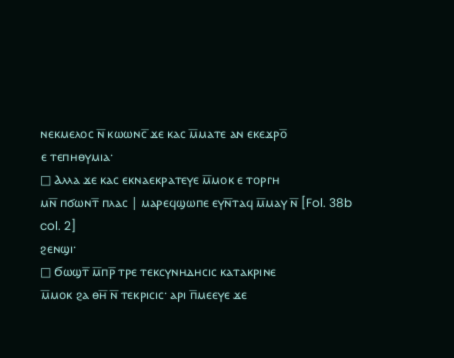ⲛⲉⲕⲙⲉⲗⲟⲥ ⲛ̅ ⲕⲱⲱⲛⲥ̅ ϫⲉ ⲕⲁⲥ ⲙ̅ⲙⲁⲧⲉ ⲁⲛ ⲉⲕⲉϫⲣⲟ̅
ⲉ ⲧⲉⲡⲏⲑⲩⲙⲓⲁ·
□ Ⲁⲗⲗⲁ ϫⲉ ⲕⲁⲥ ⲉⲕⲛⲁⲉⲕⲣⲁⲧⲉⲩⲉ ⲙ̅ⲙⲟⲕ ⲉ ⲧⲟⲣⲅⲏ
ⲙⲛ̅ ⲡϭⲱⲛⲧ̅ ⲡⲗⲁⲥ | ⲙⲁⲣⲉϥϣⲱⲡⲉ ⲉⲩⲛ̅ⲧⲁϥ ⲙ̅ⲙⲁⲩ ⲛ̅ [Fol. 38b col. 2]
ϩⲉⲛϣⲓ·
□ Ϭⲱϣⲧ̅ ⲙ̅ⲡⲣ̅ ⲧⲣⲉ ⲧⲉⲕⲥⲩⲛⲏⲇⲏⲥⲓⲥ ⲕⲁⲧⲁⲕⲣⲓⲛⲉ
ⲙ̅ⲙⲟⲕ ϩⲁ ⲑⲏ̅ ⲛ̅ ⲧⲉⲕⲣⲓⲥⲓⲥ· ⲁⲣⲓ ⲡ̅ⲙⲉⲉⲩⲉ ϫⲉ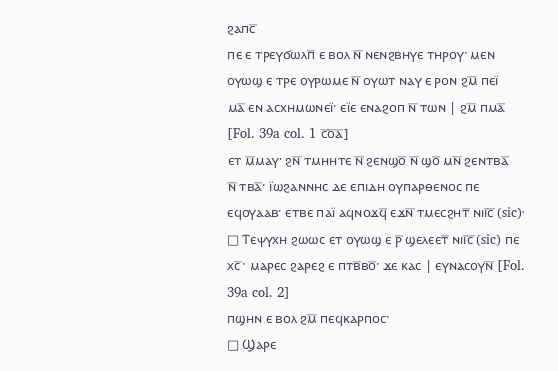ϩⲁⲡⲥ̅
ⲡⲉ ⲉ ⲧⲣⲉⲩϭⲱⲗⲡ̅ ⲉ ⲃⲟⲗ ⲛ̅ ⲛⲉⲛϩⲃⲏⲩⲉ ⲧⲏⲣⲟⲩ· ⲙⲉⲛ
ⲟⲩⲱϣ ⲉ ⲧⲣⲉ ⲟⲩⲣⲱⲙⲉ ⲛ̅ ⲟⲩⲱⲧ ⲛⲁⲩ ⲉ ⲣⲟⲛ ϩⲙ̅ ⲡⲉⲓ̈
ⲙⲁ̅ ⲉⲛ ⲁⲥⲭⲏⲙⲱⲛⲉⲓ̈· ⲉⲓ̈ⲉ ⲉⲛⲁϩⲟⲡ ⲛ̅ ⲧⲱⲛ | ϩⲙ̅ ⲡⲙⲁ̅ [Fol. 39a col. 1 ⲥ̅ⲟ̅ⲁ̅]
ⲉⲧ ⲙ̅ⲙⲁⲩ· ϩⲛ̅ ⲧⲙⲏⲏⲧⲉ ⲛ̅ ϩⲉⲛϣⲟ̅ ⲛ̅ ϣⲟ̅ ⲙⲛ̅ ϩⲉⲛⲧⲃⲁ̅
ⲛ̅ ⲧⲃⲁ̅· ⲓ̈ⲱϩⲁⲛⲛⲏⲥ ⲇⲉ ⲉⲡⲓⲇⲏ ⲟⲩⲡⲁⲣⲑⲉⲛⲟⲥ ⲡⲉ
ⲉϥⲟⲩⲁⲁⲃ· ⲉⲧⲃⲉ ⲡⲁⲓ̈ ⲁϥⲛⲟϫϥ̅ ⲉϫⲛ̅ ⲧⲙⲉⲥϩⲏⲧ̅ ⲛⲓⲓ̅ⲥ̅ (sic)·
□ Ⲧⲉⲯⲩⲭⲏ ϩⲱⲱⲥ ⲉⲧ ⲟⲩⲱϣ ⲉ ⲣ̅ ϣⲉⲗⲉⲉⲧ̅ ⲛⲓⲓ̅ⲥ̅ (sic) ⲡⲉ
ⲭⲥ̅· ⲙⲁⲣⲉⲥ ϩⲁⲣⲉϩ ⲉ ⲡⲧⲃ̅ⲃⲟ̅· ϫⲉ ⲕⲁⲥ | ⲉⲩⲛⲁⲥⲟⲩⲛ̅ [Fol. 39a col. 2]
ⲡϣⲏⲛ ⲉ ⲃⲟⲗ ϩⲙ̅ ⲡⲉϥⲕⲁⲣⲡⲟⲥ·
□ Ϣⲁⲣⲉ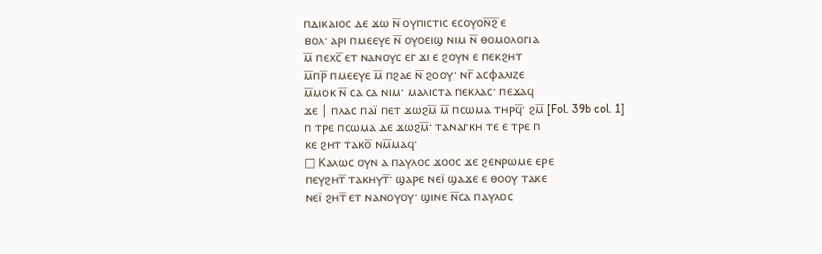ⲡⲇⲓⲕⲁⲓⲟⲥ ⲇⲉ ϫⲱ ⲛ̅ ⲟⲩⲡⲓⲥⲧⲓⲥ ⲉⲥⲟⲩⲟⲛ̅ϩ̅ ⲉ
ⲃⲟⲗ· ⲁⲣⲓ ⲡⲙⲉⲉⲩⲉ ⲛ̅ ⲟⲩⲟⲉⲓϣ ⲛⲓⲙ ⲛ̅ ⲑⲟⲙⲟⲗⲟⲅⲓⲁ
ⲙ̅ ⲡⲉⲭⲥ̅ ⲉⲧ ⲛⲁⲛⲟⲩⲥ ⲉⲅ ϫⲓ ⲉ ϩⲟⲩⲛ ⲉ ⲡⲉⲕϩⲏⲧ
ⲙ̅ⲡⲣ̅ ⲡⲙⲉⲉⲩⲉ ⲙ̅ ⲡϩⲁⲉ ⲛ̅ ϩⲟⲟⲩ· ⲛⲅ̅ ⲁⲥⲫⲁⲗⲓⲍⲉ
ⲙ̅ⲙⲟⲕ ⲛ̅ ⲥⲁ ⲥⲁ ⲛⲓⲙ· ⲙⲁⲗⲓⲥⲧⲁ ⲡⲉⲕⲗⲁⲥ· ⲡⲉϫⲁϥ
ϫⲉ | ⲡⲗⲁⲥ ⲡⲁⲓ̈ ⲡⲉⲧ ϫⲱϩⲙ̅ ⲙ̅ ⲡⲥⲱⲙⲁ ⲧⲏⲣϥ̅· ϩⲙ̅ [Fol. 39b col. 1]
ⲡ ⲧⲣⲉ ⲡⲥⲱⲙⲁ ⲇⲉ ϫⲱϩⲙ̅· ⲧⲁⲛⲁⲅⲕⲏ ⲧⲉ ⲉ ⲧⲣⲉ ⲡ
ⲕⲉ ϩⲏⲧ ⲧⲁⲕⲟ̅ ⲛⲙ̅ⲙⲁϥ·
□ Ⲕⲁⲗⲱⲥ ⲟⲩⲛ ⲁ ⲡⲁⲩⲗⲟⲥ ϫⲟⲟⲥ ϫⲉ ϩⲉⲛⲣⲱⲙⲉ ⲉⲣⲉ
ⲡⲉⲩϩⲏⲧ̅ ⲧⲁⲕⲏⲩⲧ̅· ϣⲁⲣⲉ ⲛⲉⲓ̈ ϣⲁϫⲉ ⲉ ⲑⲟⲟⲩ ⲧⲁⲕⲉ
ⲛⲉⲓ̈ ϩⲏⲧ̅ ⲉⲧ ⲛⲁⲛⲟⲩⲟⲩ· ϣⲓⲛⲉ ⲛ̅ⲥⲁ ⲡⲁⲩⲗⲟⲥ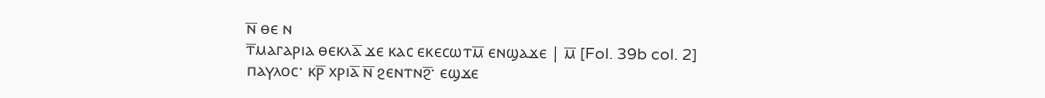ⲛ̅ ⲑⲉ ⲛ
ⲧ̅ⲙⲁⲅⲁⲣⲓⲁ ⲑⲉⲕⲗⲁ̅ ϫⲉ ⲕⲁⲥ ⲉⲕⲉⲥⲱⲧⲙ̅ ⲉⲛϣⲁϫⲉ | ⲙ̅ [Fol. 39b col. 2]
ⲡⲁⲩⲗⲟⲥ· ⲕⲣ̅ ⲭⲣⲓⲁ̅ ⲛ̅ ϩⲉⲛⲧⲛϩ̅· ⲉϣϫⲉ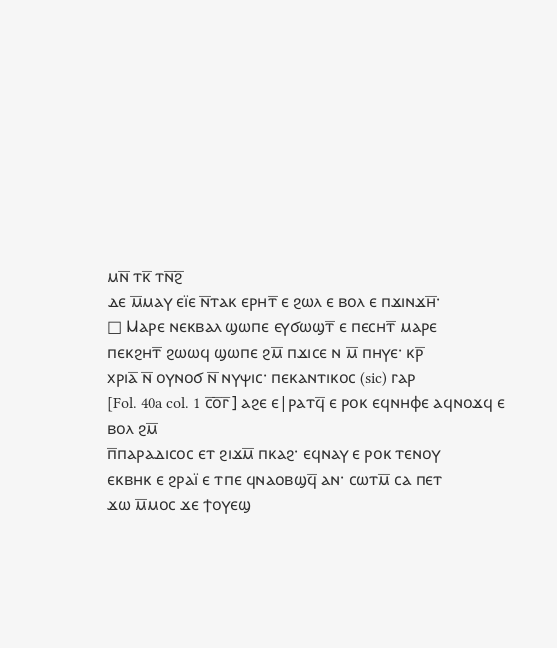ⲙⲛ̅ ⲧⲕ̅ ⲧⲛ̅ϩ̅
ⲇⲉ ⲙ̅ⲙⲁⲩ ⲉⲓ̈ⲉ ⲛ̅ⲧⲁⲕ ⲉⲣⲏⲧ̅ ⲉ ϩⲱⲗ ⲉ ⲃⲟⲗ ⲉ ⲡϫⲓⲛϫⲏ̅·
□ Ⲙⲁⲣⲉ ⲛⲉⲕⲃⲁⲗ ϣⲱⲡⲉ ⲉⲩϭⲱϣⲧ̅ ⲉ ⲡⲉⲥⲏⲧ̅ ⲙⲁⲣⲉ
ⲡⲉⲕϩⲏⲧ̅ ϩⲱⲱϥ ϣⲱⲡⲉ ϩⲙ̅ ⲡϫⲓⲥⲉ ⲛ ⲙ̅ ⲡⲏⲩⲉ· ⲕⲣ̅
ⲭⲣⲓⲁ̅ ⲛ̅ ⲟⲩⲛⲟϭ ⲛ̅ ⲛⲩⲯⲓⲥ· ⲡⲉⲕⲁⲛⲧⲓⲕⲟⲥ (sic) ⲅⲁⲣ
[Fol. 40a col. 1 ⲥ̅ⲟ̅ⲅ̅] ⲁϩⲉ ⲉ|ⲣⲁⲧϥ̅ ⲉ ⲣⲟⲕ ⲉϥⲛⲏⲫⲉ ⲁϥⲛⲟϫϥ ⲉ ⲃⲟⲗ ϩⲙ̅
ⲡ̅ⲡⲁⲣⲁⲇⲓⲥⲟⲥ ⲉⲧ ϩⲓϫⲙ̅ ⲡⲕⲁϩ· ⲉϥⲛⲁⲩ ⲉ ⲣⲟⲕ ⲧⲉⲛⲟⲩ
ⲉⲕⲃⲏⲕ ⲉ ϩⲣⲁⲓ̈ ⲉ ⲧⲡⲉ ϥⲛⲁⲟⲃϣϥ̅ ⲁⲛ· ⲥⲱⲧⲙ̅ ⲥⲁ ⲡⲉⲧ
ϫⲱ ⲙ̅ⲙⲟⲥ ϫⲉ ϯⲟⲩⲉϣ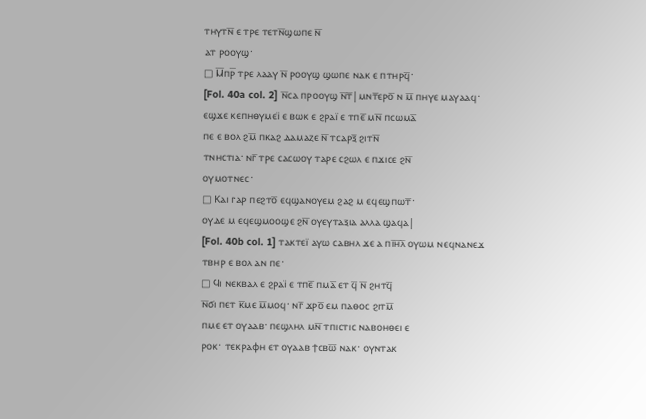ⲧⲏⲩⲧⲛ̅ ⲉ ⲧⲣⲉ ⲧⲉⲧⲛ̅ϣⲱⲡⲉ ⲛ̅
ⲁⲧ ⲣⲟⲟⲩϣ·
□ Ⲙ̅ⲡⲣ̅ ⲧⲣⲉ ⲗⲁⲁⲩ ⲛ̅ ⲣⲟⲟⲩϣ ϣⲱⲡⲉ ⲛⲁⲕ ⲉ ⲡⲧⲏⲣϥ̅·
[Fol. 40a col. 2] ⲛ̅ⲥⲁ ⲡⲣⲟⲟⲩϣ ⲛ̅ⲧ̅|ⲙⲛⲧ̅ⲉⲣⲟ̅ ⲛ ⲙ̅ ⲡⲏⲩⲉ ⲙⲁⲩⲁⲁϥ·
ⲉϣϫⲉ ⲕⲉⲡⲏⲑⲩⲙⲉⲓ̈ ⲉ ⲃⲱⲕ ⲉ ϩⲣⲁⲓ̈ ⲉ ⲧⲡⲉ̅ ⲙⲛ̅ ⲡⲥⲱⲙⲁ̅
ⲡⲉ ⲉ ⲃⲟⲗ ϩⲙ̅ ⲡⲕⲁϩ ⲇⲁⲙⲁⲍⲉ ⲛ̅ ⲧⲥⲁⲣⲝ̅ ϩⲓⲧⲛ̅
ⲧⲛⲏⲥⲧⲓⲁ· ⲛⲅ̅ ⲧⲣⲉ ⲥⲁⲥⲱⲟⲩ ⲧⲁⲣⲉ ⲥϩⲱⲗ ⲉ ⲡϫⲓⲥⲉ ϩⲛ̅
ⲟⲩⲙⲟⲧⲛⲉⲥ·
□ Ⲕⲁⲓ ⲅⲁⲣ ⲡⲉϩⲧⲟ̅ ⲉϥϣⲁⲛⲟⲩⲉⲙ ϩⲁϩ ⲙ ⲉϥⲉϣⲡⲱⲧ̅·
ⲟⲩⲇⲉ ⲙ ⲉϥⲉϣⲙⲟⲟϣⲉ ϩⲛ̅ ⲟⲩⲉⲩⲧⲁⲝⲓⲁ ⲁⲗⲗⲁ ϣⲁϥⲁ|
[Fol. 40b col. 1] ⲧⲁⲕⲧⲉⲓ̈ ⲁⲩⲱ ⲥⲁⲃⲏⲗ ϫⲉ ⲁ ⲡⲓ̅ⲏ̅ⲗ̅ ⲟⲩⲱⲙ ⲛⲉϥⲛⲁⲛⲉϫ
ⲧⲃⲏⲣ ⲉ ⲃⲟⲗ ⲁⲛ ⲡⲉ·
□ Ϥⲓ ⲛⲉⲕⲃⲁⲗ ⲉ ϩⲣⲁⲓ̈ ⲉ ⲧⲡⲉ̅ ⲡⲙⲁ̅ ⲉⲧ ϥ̅ ⲛ̅ ϩⲏⲧϥ̅
ⲛ̅ϭⲓ ⲡⲉⲧ ⲕ̅ⲙⲉ ⲙ̅ⲙⲟϥ· ⲛⲅ̅ ϫⲣⲟ̅ ⲉⲙ ⲡⲁⲑⲟⲥ ϩⲓⲧⲙ̅
ⲡⲙⲉ ⲉⲧ ⲟⲩⲁⲁⲃ· ⲡⲉϣⲗⲏⲗ ⲙⲛ̅ ⲧⲡⲓⲥⲧⲓⲥ ⲛⲁⲃⲟⲏⲑⲉⲓ ⲉ
ⲣⲟⲕ· ⲧⲉⲕⲣⲁⲫⲏ ⲉⲧ ⲟⲩⲁⲁⲃ ϯⲥⲃⲱ̅ ⲛⲁⲕ· ⲟⲩⲛⲧⲁⲕ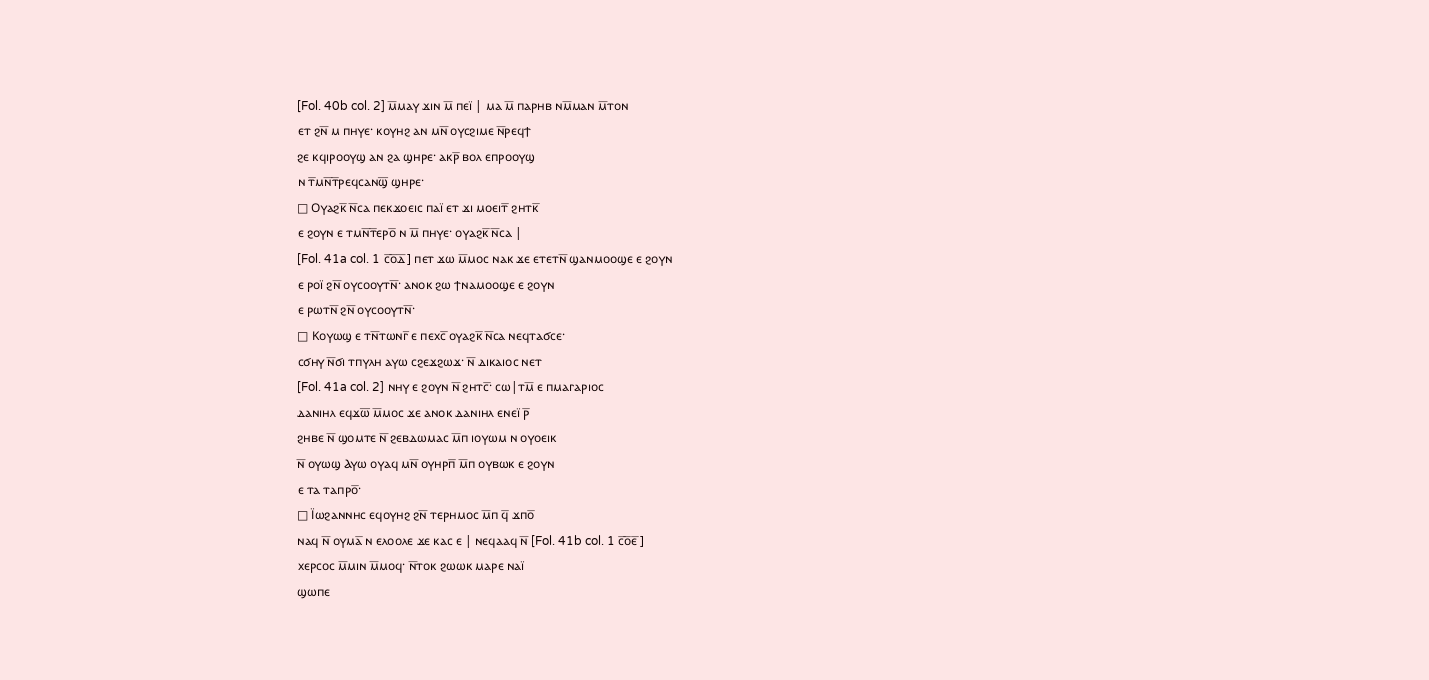[Fol. 40b col. 2] ⲙ̅ⲙⲁⲩ ϫⲓⲛ ⲙ̅ ⲡⲉⲓ̈ | ⲙⲁ ⲙ̅ ⲡⲁⲣⲏⲃ ⲛⲙ̅ⲙⲁⲛ ⲙ̅ⲧⲟⲛ
ⲉⲧ ϩⲛ̅ ⲙ ⲡⲏⲩⲉ· ⲕⲟⲩⲏϩ ⲁⲛ ⲙⲛ̅ ⲟⲩⲥϩⲓⲙⲉ ⲛ̅ⲣⲉϥϯ
ϩⲉ ⲕϥⲓⲣⲟⲟⲩϣ ⲁⲛ ϩⲁ ϣⲏⲣⲉ· ⲁⲕⲣ̅ ⲃⲟⲗ ⲉⲡⲣⲟⲟⲩϣ
ⲛ ⲧ̅ⲙⲛ̅ⲧ̅ⲣⲉϥⲥⲁⲛϣ̅ ϣⲏⲣⲉ·
□ Ⲟⲩⲁϩⲕ̅ ⲛ̅ⲥⲁ ⲡⲉⲕϫⲟⲉⲓⲥ ⲡⲁⲓ̈ ⲉⲧ ϫⲓ ⲙⲟⲉⲓⲧ̅ ϩⲏⲧⲕ̅
ⲉ ϩⲟⲩⲛ ⲉ ⲧⲙⲛ̅ⲧ̅ⲉⲣⲟ̅ ⲛ ⲙ̅ ⲡⲏⲩⲉ· ⲟⲩⲁϩⲕ̅ ⲛ̅ⲥⲁ |
[Fol. 41a col. 1 ⲥ̅ⲟ̅ⲇ̅] ⲡⲉⲧ ϫⲱ ⲙ̅ⲙⲟⲥ ⲛⲁⲕ ϫⲉ ⲉⲧⲉⲧⲛ̅ ϣⲁⲛⲙⲟⲟϣⲉ ⲉ ϩⲟⲩⲛ
ⲉ ⲣⲟⲓ̈ ϩⲛ̅ ⲟⲩⲥⲟⲟⲩⲧⲛ̅· ⲁⲛⲟⲕ ϩⲱ ϯⲛⲁⲙⲟⲟϣⲉ ⲉ ϩⲟⲩⲛ
ⲉ ⲣⲱⲧⲛ̅ ϩⲛ̅ ⲟⲩⲥⲟⲟⲩⲧⲛ̅·
□ Ⲕⲟⲩⲱϣ ⲉ ⲧⲛ̅ⲧⲱⲛⲅ̅ ⲉ ⲡⲉⲭⲥ̅ ⲟⲩⲁϩⲕ̅ ⲛ̅ⲥⲁ ⲛⲉϥⲧⲁϭⲥⲉ·
ⲥϭⲏⲩ ⲛ̅ϭⲓ ⲧⲡⲩⲗⲏ ⲁⲩⲱ ⲥϩⲉϫϩⲱϫ· ⲛ̅ ⲇⲓⲕⲁⲓⲟⲥ ⲛⲉⲧ
[Fol. 41a col. 2] ⲛⲏⲩ ⲉ ϩⲟⲩⲛ ⲛ̅ ϩⲏⲧⲥ̅· ⲥⲱ|ⲧⲙ̅ ⲉ ⲡⲙⲁⲅⲁⲣⲓⲟⲥ
ⲇⲁⲛⲓⲏⲗ ⲉϥϫⲱ̅ ⲙ̅ⲙⲟⲥ ϫⲉ ⲁⲛⲟⲕ ⲇⲁⲛⲓⲏⲗ ⲉⲛⲉⲓ̈ ⲣ̅
ϩⲏⲃⲉ ⲛ̅ ϣⲟⲙⲧⲉ ⲛ̅ ϩⲉⲃⲇⲱⲙⲁⲥ ⲙ̅ⲡ ⲓⲟⲩⲱⲙ ⲛ ⲟⲩⲟⲉⲓⲕ
ⲛ̅ ⲟⲩⲱϣ Ⲁⲩⲱ ⲟⲩⲁϥ ⲙⲛ̅ ⲟⲩⲏⲣⲡ̅ ⲙ̅ⲡ ⲟⲩⲃⲱⲕ ⲉ ϩⲟⲩⲛ
ⲉ ⲧⲁ ⲧⲁⲡⲣⲟ̅·
□ Ⲓ̈ⲱϩⲁⲛⲛⲏⲥ ⲉϥⲟⲩⲏϩ ϩⲛ̅ ⲧⲉⲣⲏⲙⲟⲥ ⲙ̅ⲡ ϥ̅ ϫⲡⲟ̅
ⲛⲁϥ ⲛ̅ ⲟⲩⲙⲁ̅ ⲛ ⲉⲗⲟⲟⲗⲉ ϫⲉ ⲕⲁⲥ ⲉ | ⲛⲉϥⲁⲁϥ ⲛ̅ [Fol. 41b col. 1 ⲥ̅ⲟ̅ⲉ̅]
ⲭⲉⲣⲥⲟⲥ ⲙ̅ⲙⲓⲛ ⲙ̅ⲙⲟϥ· ⲛ̅ⲧⲟⲕ ϩⲱⲱⲕ ⲙⲁⲣⲉ ⲛⲁⲓ̈
ϣⲱⲡⲉ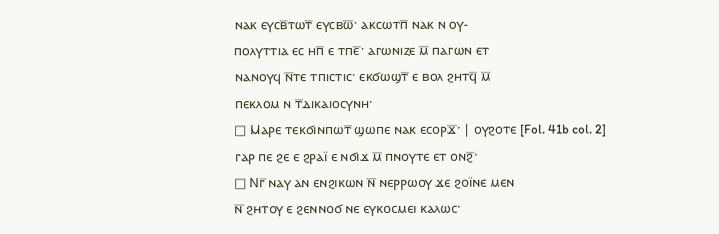ⲛⲁⲕ ⲉⲩⲥⲃ̅ⲧⲱⲧ̅ ⲉⲩⲥⲃⲱ̅· ⲁⲕⲥⲱⲧⲡ̅ ⲛⲁⲕ ⲛ ⲟⲩ‐
ⲡⲟⲗⲩⲧⲧⲓⲁ ⲉⲥ ⲏⲡ̅ ⲉ ⲧⲡⲉ̅· ⲁⲅⲱⲛⲓⲍⲉ ⲙ̅ ⲡⲁⲅⲱⲛ ⲉⲧ
ⲛⲁⲛⲟⲩϥ ⲛ̅ⲧⲉ ⲧⲡⲓⲥⲧⲓⲥ· ⲉⲕϭⲱϣⲧ̅ ⲉ ⲃⲟⲗ ϩⲏⲧϥ̅ ⲙ̅
ⲡⲉⲕⲗⲟⲙ ⲛ ⲧ̅ⲇⲓⲕⲁⲓⲟⲥⲩⲛⲏ·
□ Ⲙⲁⲣⲉ ⲧⲉⲕϭⲓⲛⲡⲱⲧ̅ ϣⲱⲡⲉ ⲛⲁⲕ ⲉⲥⲟⲣϫ̅· | ⲟⲩϩⲟⲧⲉ [Fol. 41b col. 2]
ⲅⲁⲣ ⲡⲉ ϩⲉ ⲉ ϩⲣⲁⲓ̈ ⲉ ⲛϭⲓϫ ⲙ̅ ⲡⲛⲟⲩⲧⲉ ⲉⲧ ⲟⲛϩ̅·
□ Ⲛⲅ̅ ⲛⲁⲩ ⲁⲛ ⲉⲛϩⲓⲕⲱⲛ ⲛ̅ ⲛⲉⲣⲣⲱⲟⲩ ϫⲉ ϩⲟⲓ̈ⲛⲉ ⲙⲉⲛ
ⲛ̅ ϩⲏⲧⲟⲩ ⲉ ϩⲉⲛⲛⲟϭ ⲛⲉ ⲉⲩⲕⲟⲥⲙⲉⲓ ⲕⲁⲗⲱⲥ·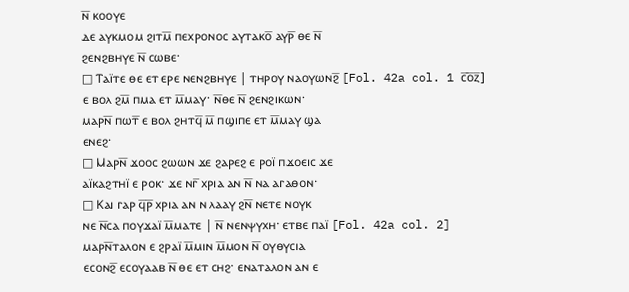ⲛ̅ ⲕⲟⲟⲩⲉ
ⲇⲉ ⲁⲩⲕⲙⲟⲙ ϩⲓⲧⲙ̅ ⲡⲉⲭⲣⲟⲛⲟⲥ ⲁⲩⲧⲁⲕⲟ̅ ⲁⲩⲣ̅ ⲑⲉ ⲛ̅
ϩⲉⲛϩⲃⲏⲩⲉ ⲛ̅ ⲥⲱⲃⲉ·
□ Ⲧⲁⲓ̈ⲧⲉ ⲑⲉ ⲉⲧ ⲉⲣⲉ ⲛⲉⲛϩⲃⲏⲩⲉ | ⲧⲏⲣⲟⲩ ⲛⲁⲟⲩⲱⲛϩ̅ [Fol. 42a col. 1 ⲥ̅ⲟ̅ⲍ̅]
ⲉ ⲃⲟⲗ ϩⲙ̅ ⲡⲙⲁ ⲉⲧ ⲙ̅ⲙⲁⲩ· ⲛ̅ⲑⲉ ⲛ̅ ϩⲉⲛϩⲓⲕⲱⲛ·
ⲙⲁⲣⲛ̅ ⲡⲱⲧ̅ ⲉ ⲃⲟⲗ ϩⲏⲧϥ̅ ⲙ̅ ⲡϣⲓⲡⲉ ⲉⲧ ⲙ̅ⲙⲁⲩ ϣⲁ
ⲉⲛⲉϩ·
□ Ⲙⲁⲣⲛ̅ ϫⲟⲟⲥ ϩⲱⲱⲛ ϫⲉ ϩⲁⲣⲉϩ ⲉ ⲣⲟⲓ̈ ⲡϫⲟⲉⲓⲥ ϫⲉ
ⲁⲓ̈ⲕⲁϩⲧⲏⲓ̈ ⲉ ⲣⲟⲕ· ϫⲉ ⲛⲅ̅ ⲭⲣⲓⲁ ⲁⲛ ⲛ̅ ⲛⲁ ⲁⲅⲁⲑⲟⲛ·
□ Ⲕⲁⲓ ⲅⲁⲣ ϥ̅ⲣ̅ ⲭⲣⲓⲁ ⲁⲛ ⲛ ⲗⲁⲁⲩ ϩⲛ̅ ⲛⲉⲧⲉ ⲛⲟⲩⲕ
ⲛⲉ ⲛ̅ⲥⲁ ⲡⲟⲩϫⲁⲓ̈ ⲙ̅ⲙⲁⲧⲉ | ⲛ̅ ⲛⲉⲛⲯⲩⲭⲏ· ⲉⲧⲃⲉ ⲡⲁⲓ̈ [Fol. 42a col. 2]
ⲙⲁⲣⲛ̅ⲧⲁⲗⲟⲛ ⲉ ϩⲣⲁⲓ̈ ⲙ̅ⲙⲓⲛ ⲙ̅ⲙⲟⲛ ⲛ̅ ⲟⲩⲑⲩⲥⲓⲁ
ⲉⲥⲟⲛϩ̅ ⲉⲥⲟⲩⲁⲁⲃ ⲛ̅ ⲑⲉ ⲉⲧ ⲥⲏϩ· ⲉⲛⲁⲧⲁⲗⲟⲛ ⲁⲛ ⲉ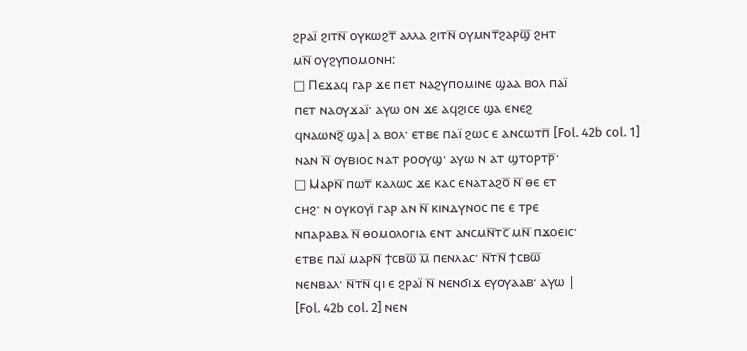ϩⲣⲁⲓ̈ ϩⲓⲧⲛ̅ ⲟⲩⲕⲱϩⲧ̅ ⲁⲗⲗⲁ ϩⲓⲧⲛ̅ ⲟⲩⲙⲛⲧ̅ϩⲁⲣϣ̅ ϩⲏⲧ
ⲙⲛ̅ ⲟⲩϩⲩⲡⲟⲙⲟⲛⲏ:
□ Ⲡⲉϫⲁϥ ⲅⲁⲣ ϫⲉ ⲡⲉⲧ ⲛⲁϩⲩⲡⲟⲙⲓⲛⲉ ϣⲁⲁ ⲃⲟⲗ ⲡⲁⲓ̈
ⲡⲉⲧ ⲛⲁⲟⲩϫⲁⲓ̈· ⲁⲩⲱ ⲟⲛ ϫⲉ ⲁϥϩⲓⲥⲉ ϣⲁ ⲉⲛⲉϩ
ϥⲛⲁⲱⲛϩ̅ ϣⲁ|ⲁ ⲃⲟⲗ· ⲉⲧⲃⲉ ⲡⲁⲓ̈ ϩⲱⲥ ⲉ ⲁⲛⲥⲱⲧⲡ̅ [Fol. 42b col. 1]
ⲛⲁⲛ ⲛ̅ ⲟⲩⲃⲓⲟⲥ ⲛⲁⲧ ⲣⲟⲟⲩϣ· ⲁⲩⲱ ⲛ ⲁⲧ ϣⲧⲟⲣⲧⲣ̅·
□ Ⲙⲁⲣⲛ̅ ⲡⲱⲧ̅ ⲕⲁⲗⲱⲥ ϫⲉ ⲕⲁⲥ ⲉⲛⲁⲧⲁϩⲟ̅ ⲛ̅ ⲑⲉ ⲉⲧ
ⲥⲏϩ· ⲛ ⲟⲩⲕⲟⲩⲓ̈ ⲅⲁⲣ ⲁⲛ ⲛ̅ ⲕⲓⲛⲇⲩⲛⲟⲥ ⲡⲉ ⲉ ⲧⲣⲉ
ⲛⲡⲁⲣⲁⲃⲁ ⲛ̅ ⲑⲟⲙⲟⲗⲟⲅⲓⲁ ⲉⲛⲧ ⲁⲛⲥⲙⲛ̅ⲧⲥ̅ ⲙⲛ̅ ⲡϫⲟⲉⲓⲥ·
ⲉⲧⲃⲉ ⲡⲁⲓ̈ ⲙⲁⲣⲛ̅ ϯⲥⲃⲱ̅ ⲙ̅ ⲡⲉⲛⲗⲁⲥ· ⲛ̅ⲧⲛ̅ ϯⲥⲃⲱ̅
ⲛⲉⲛⲃⲁⲗ· ⲛ̅ⲧⲛ̅ ϥⲓ ⲉ ϩⲣⲁⲓ̈ ⲛ̅ ⲛⲉⲛϭⲓϫ ⲉⲩⲟⲩⲁⲁⲃ· ⲁⲩⲱ |
[Fol. 42b col. 2] ⲛⲉⲛ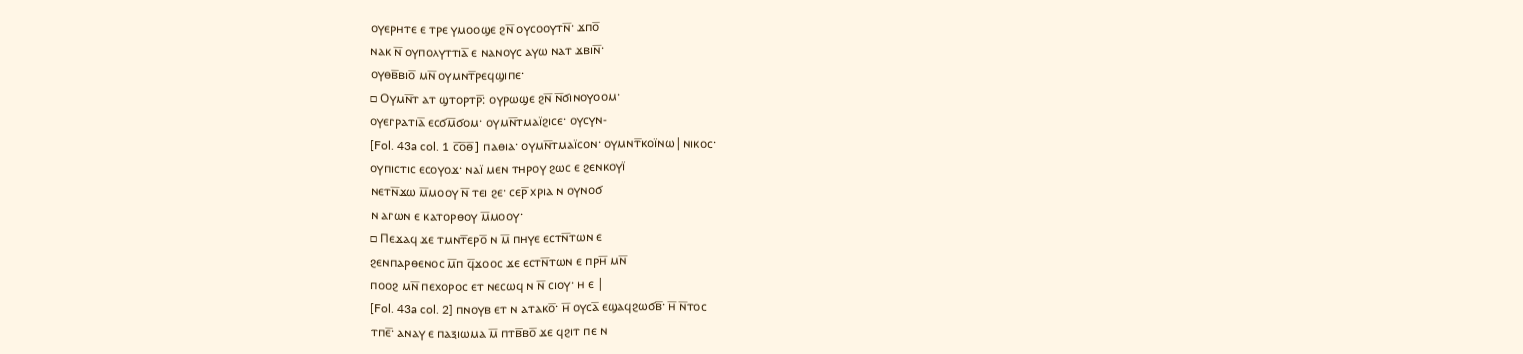ⲟⲩⲉⲣⲏⲧⲉ ⲉ ⲧⲣⲉ ⲩⲙⲟⲟϣⲉ ϩⲛ̅ ⲟⲩⲥⲟⲟⲩⲧⲛ̅· ϫⲡⲟ̅
ⲛⲁⲕ ⲛ̅ ⲟⲩⲡⲟⲗⲩⲧⲧⲓⲁ̅ ⲉ ⲛⲁⲛⲟⲩⲥ ⲁⲩⲱ ⲛⲁⲧ ϫⲃⲓⲛ̅·
ⲟⲩⲑⲃ̅ⲃⲓⲟ̅ ⲙⲛ̅ ⲟⲩⲙⲛⲧ̅ⲣⲉϥϣⲓⲡⲉ·
□ Ⲟⲩⲙⲛ̅ⲧ ⲁⲧ ϣⲧⲟⲣⲧⲣ̅: ⲟⲩⲣⲱϣⲉ ϩⲛ̅ ⲛ̅ϭⲓⲛⲟⲩⲟⲟⲙ·
ⲟⲩⲉⲅⲣⲁⲧⲓⲁ̅ ⲉⲥϭⲙ̅ϭⲟⲙ· ⲟⲩⲙⲛ̅ⲧⲙⲁⲓ̈ϩⲓⲥⲉ· ⲟⲩⲥⲩⲛ‐
[Fol. 43a col. 1 ⲥ̅ⲟ̅ⲑ̅] ⲡⲁⲑⲓⲁ· ⲟⲩⲙⲛ̅ⲧⲙⲁⲓ̈ⲥⲟⲛ· ⲟⲩⲙⲛⲧ̅ⲕⲟⲓ̈ⲛⲱ|ⲛⲓⲕⲟⲥ·
ⲟⲩⲡⲓⲥⲧⲓⲥ ⲉⲥⲟⲩⲟϫ· ⲛⲁⲓ̈ ⲙⲉⲛ ⲧⲏⲣⲟⲩ ϩⲱⲥ ⲉ ϩⲉⲛⲕⲟⲩⲓ̈
ⲛⲉⲧⲛ̅ϫⲱ ⲙ̅ⲙⲟⲟⲩ ⲛ̅ ⲧⲉⲓ ϩⲉ· ⲥⲉⲣ̅ ⲭⲣⲓⲁ ⲛ ⲟⲩⲛⲟϭ
ⲛ ⲁⲅⲱⲛ ⲉ ⲕⲁⲧⲟⲣⲑⲟⲩ ⲙ̅ⲙⲟⲟⲩ·
□ Ⲡⲉϫⲁϥ ϫⲉ ⲧⲙⲛⲧ̅ⲉⲣⲟ̅ ⲛ ⲙ̅ ⲡⲏⲩⲉ ⲉⲥⲧⲛ̅ⲧⲱⲛ ⲉ
ϩⲉⲛⲡⲁⲣⲑⲉⲛⲟⲥ ⲙ̅ⲡ ϥ̅ϫⲟⲟⲥ ϫⲉ ⲉⲥⲧⲛ̅ⲧⲱⲛ ⲉ ⲡⲣⲏ̅ ⲙⲛ̅
ⲡⲟⲟϩ ⲙⲛ̅ ⲡⲉⲭⲟⲣⲟⲥ ⲉⲧ ⲛⲉⲥⲱϥ ⲛ ⲛ̅ ⲥⲓⲟⲩ· ⲏ ⲉ |
[Fol. 43a col. 2] ⲡⲛⲟⲩⲃ ⲉⲧ ⲛ ⲁⲧⲁⲕⲟ̅· ⲏ̅ ⲟⲩⲥⲁ̅ ⲉϣⲁϥϩⲱϭⲃ̅· ⲏ̅ ⲛ̅ⲧⲟⲥ
ⲧⲡⲉ̅· ⲁⲛⲁⲩ ⲉ ⲡⲁⲝⲓⲱⲙⲁ ⲙ̅ ⲡⲧⲃ̅ⲃⲟ̅ ϫⲉ ϥϩⲓⲧ ⲡⲉ ⲛ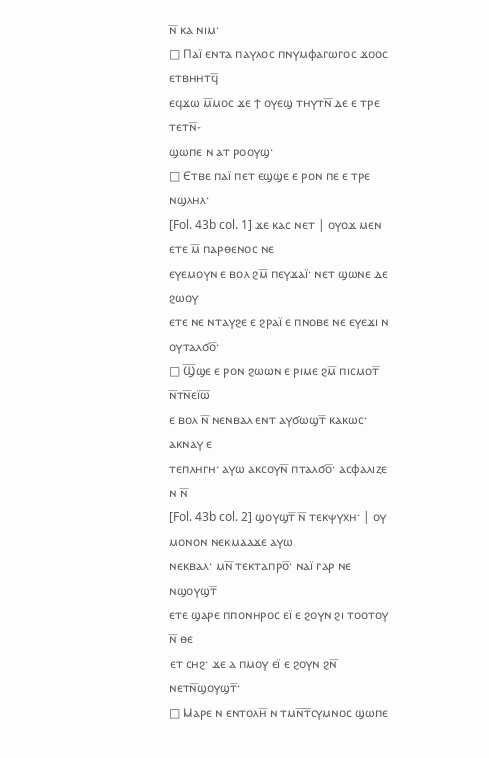ⲛ̅ ⲕⲁ ⲛⲓⲙ·
□ Ⲡⲁⲓ̈ ⲉⲛⲧⲁ ⲡⲁⲩⲗⲟⲥ ⲡⲛⲩⲙⲫⲁⲅⲱⲅⲟⲥ ϫⲟⲟⲥ ⲉⲧⲃⲏⲏⲧϥ̅
ⲉϥϫⲱ ⲙ̅ⲙⲟⲥ ϫⲉ ϯ ⲟⲩⲉϣ ⲧⲏⲩⲧⲛ̅ ⲇⲉ ⲉ ⲧⲣⲉ ⲧⲉⲧⲛ̅‐
ϣⲱⲡⲉ ⲛ ⲁⲧ ⲣⲟⲟⲩϣ·
□ Ⲉⲧⲃⲉ ⲡⲁⲓ̈ ⲡⲉⲧ ⲉϣϣⲉ ⲉ ⲣⲟⲛ ⲡⲉ ⲉ ⲧⲣⲉ ⲛϣⲗⲏⲗ·
[Fol. 43b col. 1] ϫⲉ ⲕⲁⲥ ⲛⲉⲧ | ⲟⲩⲟϫ ⲙⲉⲛ ⲉⲧⲉ ⲙ̅ ⲡⲁⲣⲑⲉⲛⲟⲥ ⲛⲉ
ⲉⲩⲉⲙⲟⲩⲛ ⲉ ⲃⲟⲗ ϩⲙ̅ ⲡⲉⲩϫⲁⲓ̈· ⲛⲉⲧ ϣⲱⲛⲉ ⲇⲉ ϩⲱⲟⲩ
ⲉⲧⲉ ⲛⲉ ⲛⲧⲁⲩϩⲉ ⲉ ϩⲣⲁⲓ̈ ⲉ ⲡⲛⲟⲃⲉ ⲛⲉ ⲉⲩⲉϫⲓ ⲛ
ⲟⲩⲧⲁⲗϭⲟ̅·
□ Ϣ̅ϣⲉ ⲉ ⲣⲟⲛ ϩⲱⲱⲛ ⲉ ⲣⲓⲙⲉ ϩⲙ̅ ⲡⲓⲥⲙⲟⲧ̅ ⲛ̅ⲧⲛ̅ⲉⲓ̈ⲱ̅
ⲉ ⲃⲟⲗ ⲛ̅ ⲛⲉⲛⲃⲁⲗ ⲉⲛⲧ ⲁⲩϭⲱϣⲧ̅ ⲕⲁⲕⲱⲥ· ⲁⲕⲛⲁⲩ ⲉ
ⲧⲉⲡⲗⲏⲅⲏ· ⲁⲩⲱ ⲁⲕⲥⲟⲩⲛ̅ ⲡⲧⲁⲗϭⲟ̅· ⲁⲥⲫⲁⲗⲓⲍⲉ ⲛ ⲛ̅
[Fol. 43b col. 2] ϣⲟⲩϣⲧ̅ ⲛ̅ ⲧⲉⲕⲯⲩⲭⲏ· | ⲟⲩ ⲙⲟⲛⲟⲛ ⲛⲉⲕⲙⲁⲁϫⲉ ⲁⲩⲱ
ⲛⲉⲕⲃⲁⲗ· ⲙⲛ̅ ⲧⲉⲕⲧⲁⲡⲣⲟ̅· ⲛⲁⲓ̈ ⲅⲁⲣ ⲛⲉ ⲛϣⲟⲩϣⲧ̅
ⲉⲧⲉ ϣⲁⲣⲉ ⲡⲡⲟⲛⲏⲣⲟⲥ ⲉⲓ̈ ⲉ ϩⲟⲩⲛ ϩⲓ ⲧⲟⲟⲧⲟⲩ ⲛ̅ ⲑⲉ
ⲉⲧ ⲥⲏϩ· ϫⲉ ⲁ ⲡⲙⲟⲩ ⲉⲓ̈ ⲉ ϩⲟⲩⲛ ϩⲛ̅ ⲛⲉⲧⲛ̅ϣⲟⲩϣⲧ̅·
□ Ⲙⲁⲣⲉ ⲛ ⲉⲛⲧⲟⲗⲏ̅ ⲛ ⲧⲙⲛ̅ⲧ̅ⲥⲩⲙⲛⲟⲥ ϣⲱⲡⲉ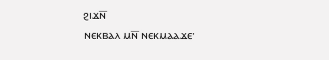ϩⲓϫⲛ̅
ⲛⲉⲕⲃⲁⲗ ⲙⲛ̅ ⲛⲉⲕⲙⲁⲁϫⲉ·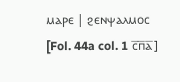ⲙⲁⲣⲉ | ϩⲉⲛⲯⲁⲗⲙⲟⲥ [Fol. 44a col. 1 ⲥ̅ⲡ̅ⲁ̅]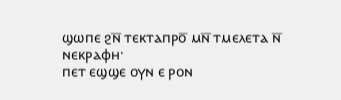ϣⲱⲡⲉ ϩⲛ̅ ⲧⲉⲕⲧⲁⲡⲣⲟ̅ ⲙⲛ̅ ⲧⲙⲉⲗⲉⲧⲁ ⲛ̅ ⲛⲉⲕⲣⲁⲫⲏ·
ⲡⲉⲧ ⲉϣϣⲉ ⲟⲩⲛ ⲉ ⲣⲟⲛ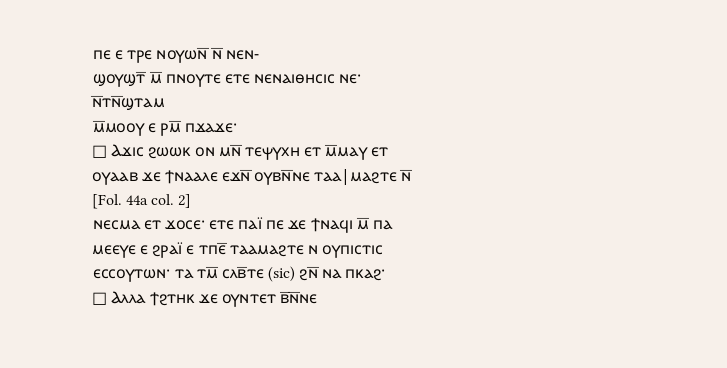ⲡⲉ ⲉ ⲧⲣⲉ ⲛⲟⲩⲱⲛ̅ ⲛ̅ ⲛⲉⲛ‐
ϣⲟⲩϣⲧ̅ ⲙ̅ ⲡⲛⲟⲩⲧⲉ ⲉⲧⲉ ⲛⲉⲛⲁⲓⲑⲏⲥⲓⲥ ⲛⲉ· ⲛ̅ⲧⲛ̅ϣⲧⲁⲙ
ⲙ̅ⲙⲟⲟⲩ ⲉ ⲣⲙ̅ ⲡϫⲁϫⲉ·
□ Ⲁϫⲓⲥ ϩⲱⲱⲕ ⲟⲛ ⲙⲛ̅ ⲧⲉⲯⲩⲭⲏ ⲉⲧ ⲙ̅ⲙⲁⲩ ⲉⲧ
ⲟⲩⲁⲁⲃ ϫⲉ ϯⲛⲁⲁⲗⲉ ⲉϫⲛ̅ ⲟⲩⲃⲛ̅ⲛⲉ ⲧⲁⲁ|ⲙⲁϩⲧⲉ ⲛ̅ [Fol. 44a col. 2]
ⲛⲉⲥⲙⲁ ⲉⲧ ϫⲟⲥⲉ· ⲉⲧⲉ ⲡⲁⲓ̈ ⲡⲉ ϫⲉ ϯⲛⲁϥⲓ ⲙ̅ ⲡⲁ
ⲙⲉⲉⲩⲉ ⲉ ϩⲣⲁⲓ̈ ⲉ ⲧⲡⲉ̅ ⲧⲁⲁⲙⲁϩⲧⲉ ⲛ ⲟⲩⲡⲓⲥⲧⲓⲥ
ⲉⲥⲥⲟⲩⲧⲱⲛ· ⲧⲁ ⲧⲙ̅ ⲥⲗⲃ̅ⲧⲉ (sic) ϩⲛ̅ ⲛⲁ ⲡⲕⲁϩ·
□ Ⲁⲗⲗⲁ ϯϩⲧⲏⲕ ϫⲉ ⲟⲩⲛⲧⲉⲧ ⲃ̅ⲛ̅ⲛⲉ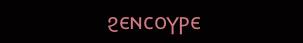ϩⲉⲛⲥⲟⲩⲣⲉ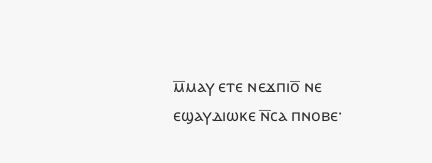ⲙ̅ⲙⲁⲩ ⲉⲧⲉ ⲛⲉϫⲡⲓⲟ̅ ⲛⲉ ⲉϣⲁⲩⲇⲓⲱⲕⲉ ⲛ̅ⲥⲁ ⲡⲛⲟⲃⲉ·